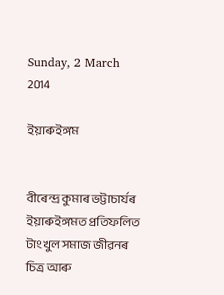Sunday, 2 March 2014

ইয়াৰুইঙ্গম


বীৰেন্দ্ৰ কুমাৰ ভট্টাচাৰ্যৰ ইয়াৰুইঙ্গমত প্ৰতিফলিত টাংখুল সমাজ জীৱনৰ চিত্ৰ আৰু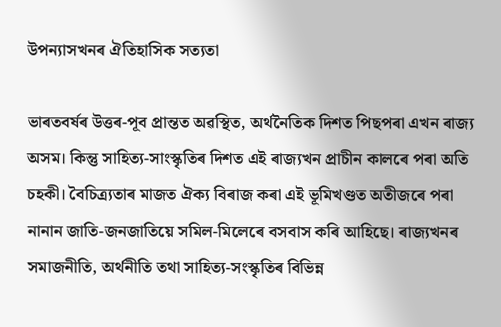উপন্যাসখনৰ ঐতিহাসিক সত্যতা

ভাৰতবৰ্ষৰ উত্তৰ-পূব প্ৰান্তত অৱস্থিত, অৰ্থনৈতিক দিশত পিছপৰা এখন ৰাজ্য অসম। কিন্তু সাহিত্য-সাংস্কৃতিৰ দিশত এই ৰাজ্যখন প্ৰাচীন কালৰে পৰা অতি চহকী। বৈচিত্ৰ্যতাৰ মাজত ঐক্য বিৰাজ কৰা এই ভূমিখণ্ডত অতীজৰে পৰা নানান জাতি-জনজাতিয়ে সমিল-মিলেৰে বসবাস কৰি আহিছে। ৰাজ্যখনৰ সমাজনীতি, অৰ্থনীতি তথা সাহিত্য-সংস্কৃতিৰ বিভিন্ন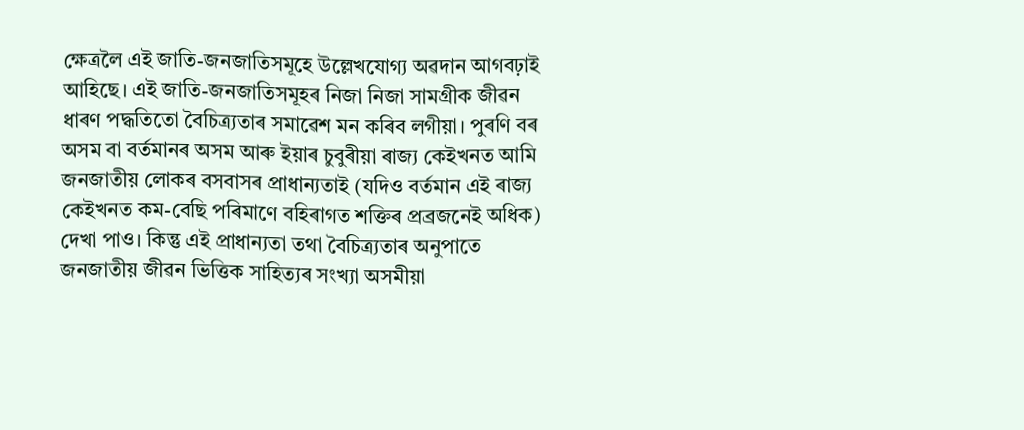ক্ষেত্ৰলৈ এই জাতি-জনজাতিসমূহে উল্লেখযোগ্য অৱদান আগবঢ়াই আহিছে। এই জাতি-জনজাতিসমূহৰ নিজা নিজা সামগ্ৰীক জীৱন ধাৰণ পদ্ধতিতো বৈচিত্ৰ্যতাৰ সমাৱেশ মন কৰিব লগীয়া। পুৰণি বৰ অসম বা বৰ্তমানৰ অসম আৰু ইয়াৰ চুবুৰীয়া ৰাজ্য কেইখনত আমি জনজাতীয় লোকৰ বসবাসৰ প্ৰাধান্যতাই (যদিও বৰ্তমান এই ৰাজ্য কেইখনত কম-বেছি পৰিমাণে বহিৰাগত শক্তিৰ প্ৰব্ৰজনেই অধিক) দেখা পাও। কিন্তু এই প্ৰাধান্যতা তথা বৈচিত্ৰ্যতাৰ অনুপাতে জনজাতীয় জীৱন ভিত্তিক সাহিত্যৰ সংখ্যা অসমীয়া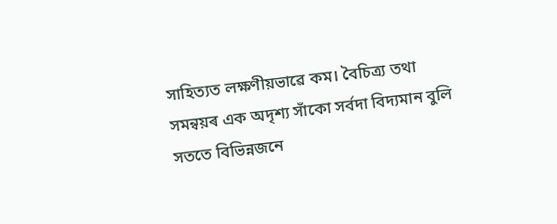সাহিত্যত লক্ষণীয়ভাৱে কম। বৈচিত্ৰ্য তথা সমন্বয়ৰ এক অদৃশ্য সাঁকো সৰ্বদা বিদ্যমান বুলি সততে বিভিন্নজনে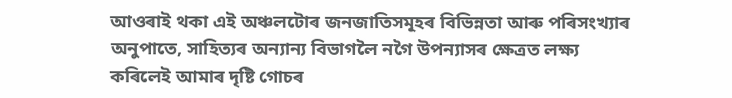আওৰাই থকা এই অঞ্চলটোৰ জনজাতিসমূহৰ বিভিন্নতা আৰু পৰিসংখ্যাৰ অনুপাতে, সাহিত্যৰ অন্যান্য বিভাগলৈ নগৈ উপন্যাসৰ ক্ষেত্ৰত লক্ষ্য কৰিলেই আমাৰ দৃষ্টি গোচৰ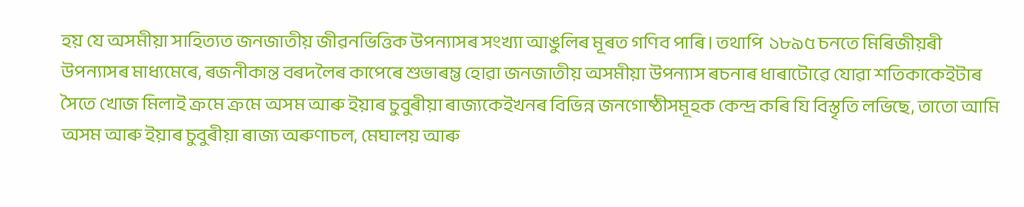হয় যে অসমীয়া সাহিত্যত জনজাতীয় জীৱনভিত্তিক উপন্যাসৰ সংখ্যা আঙুলিৰ মূৰত গণিব পাৰি। তথাপি  ১৮৯৫ চনতে মিৰিজীয়ৰী উপন্যাসৰ মাধ্যমেৰে, ৰজনীকান্ত বৰদলৈৰ কাপেৰে শুভাৰম্ভ হোৱা জনজাতীয় অসমীয়া উপন্যাস ৰচনাৰ ধাৰাটোৱে যোৱা শতিকাকেইটাৰ সৈতে খোজ মিলাই ক্ৰমে ক্ৰমে অসম আৰু ইয়াৰ চুবুৰীয়া ৰাজ্যকেইখনৰ বিভিন্ন জনগোষ্ঠীসমূহক কেন্দ্ৰ কৰি যি বিস্তৃতি লভিছে, তাতো আমি অসম আৰু ইয়াৰ চুবুৰীয়া ৰাজ্য অৰুণাচল, মেঘালয় আৰু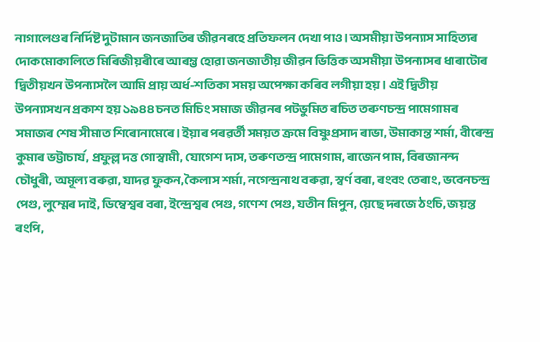নাগালেণ্ডৰ নিৰ্দিষ্ট দুটামান জনজাতিৰ জীৱনৰহে প্ৰতিফলন দেখা পাও। অসমীয়া উপন্যাস সাহিত্যৰ দোকমোকালিতে মিৰিজীয়ৰীৰে আৰম্ভ হোৱা জনজাতীয় জীৱন ভিত্তিক অসমীয়া উপন্যাসৰ ধাৰাটোৰ দ্বিতীয়খন উপন্যাসলৈ আমি প্ৰায় অৰ্ধ-শতিকা সময় অপেক্ষা কৰিব লগীয়া হয়। এই দ্বিতীয় উপন্যাসখন প্ৰকাশ হয় ১৯৪৪ চনত মিচিং সমাজ জীৱনৰ পটভুমিত ৰচিত তৰুণচন্দ্ৰ পামেগামৰ সমাজৰ শেষ সীমাত শিৰোনামেৰে। ইয়াৰ পৰৱৰ্তী সময়ত ক্ৰমে বিষ্ণুপ্ৰসাদ ৰাভা, উমাকান্ত শৰ্মা, বীৰেন্দ্ৰ কুমাৰ ভট্টাচাৰ্য, প্ৰফুল্ল দত্ত গোস্বামী, যোগেশ দাস, তৰুণতন্দ্ৰ পামেগাম, ৰাজেন পাম, বিৰজানন্দ চৌধুৰী, অমূল্য বৰুৱা, যাদৱ ফুকন, কৈলাস শৰ্মা, নগেন্দ্ৰনাথ বৰুৱা, স্বৰ্ণ বৰা, ৰংবং তেৰাং, ভবেনচন্দ্ৰ পেগু, লুম্মেৰ দাই, ডিম্বেশ্বৰ বৰা, ইন্দ্ৰেশ্বৰ পেগু, গণেশ পেগু, যতীন মিপুন, য়েছে দৰজে ঠংচি, জয়ন্ত ৰংপি,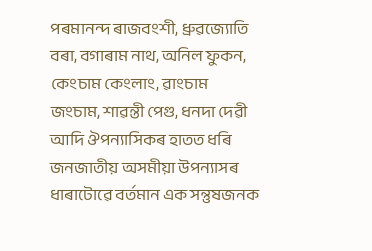পৰমানন্দ ৰাজবংশী, ধ্ৰুৱজ্যোতি বৰা, বগাৰাম নাথ, অনিল ফুকন, কেংচাম কেংলাং, ৱাংচাম জংচাম, শাৱন্তী পেগু, ধনদা দেৱী আদি ঔপন্যাসিকৰ হাতত ধৰি জনজাতীয় অসমীয়া উপন্যাসৰ ধাৰাটোৱে বৰ্তমান এক সন্তুষজনক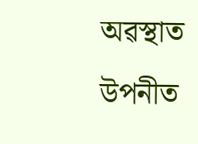অৱস্থাত উপনীত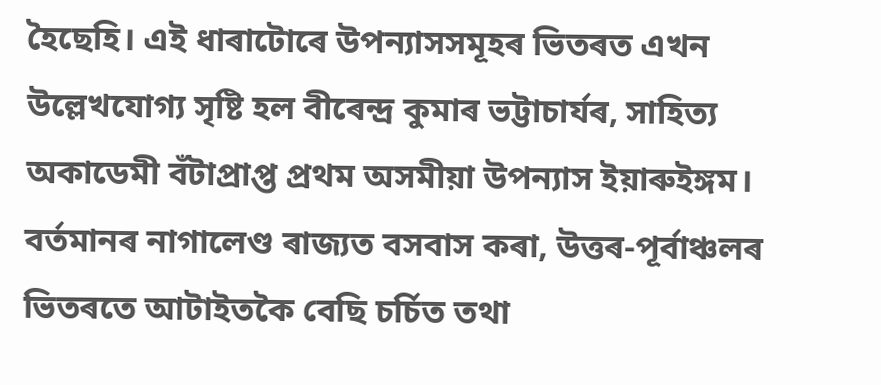হৈছেহি। এই ধাৰাটোৰে উপন্যাসসমূহৰ ভিতৰত এখন উল্লেখযোগ্য সৃষ্টি হল বীৰেন্দ্ৰ কুমাৰ ভট্টাচাৰ্যৰ, সাহিত্য অকাডেমী বঁটাপ্ৰাপ্ত প্ৰথম অসমীয়া উপন্যাস ইয়াৰুইঙ্গম। বৰ্তমানৰ নাগালেণ্ড ৰাজ্যত বসবাস কৰা, উত্তৰ-পূৰ্বাঞ্চলৰ ভিতৰতে আটাইতকৈ বেছি চৰ্চিত তথা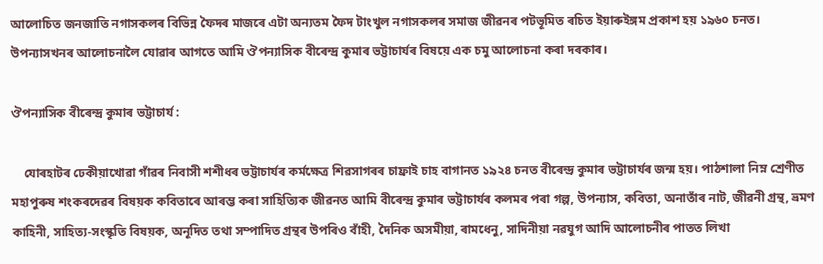আলোচিত জনজাতি নগাসকলৰ বিভিন্ন ফৈদৰ মাজৰে এটা অন্যতম ফৈদ টাংখুল নগাসকলৰ সমাজ জীৱনৰ পটভূমিত ৰচিত ইয়াৰুইঙ্গম প্ৰকাশ হয় ১৯৬০ চনত। উপন্যাসখনৰ আলোচনালৈ যোৱাৰ আগতে আমি ঔপন্যাসিক বীৰেন্দ্ৰ কুমাৰ ভট্টাচাৰ্যৰ বিষয়ে এক চমু আলোচনা কৰা দৰকাৰ।

ঔপন্যাসিক বীৰেন্দ্ৰ কুমাৰ ভট্টাচাৰ্য :

    যোৰহাটৰ ঢেকীয়াখোৱা গাঁৱৰ নিবাসী শশীধৰ ভট্টাচাৰ্যৰ কৰ্মক্ষেত্ৰ শিৱসাগৰৰ চাফ্ৰাই চাহ বাগানত ১৯২৪ চনত বীৰেন্দ্ৰ কুমাৰ ভট্টাচাৰ্যৰ জন্ম হয়। পাঠশালা নিম্ন শ্ৰেণীত মহাপুৰুষ শংকৰদেৱৰ বিষয়ক কবিতাৰে আৰম্ভ কৰা সাহিত্যিক জীৱনত আমি বীৰেন্দ্ৰ কুমাৰ ভট্টাচাৰ্যৰ কলমৰ পৰা গল্প, উপন্যাস, কবিতা, অনাতাঁৰ নাট, জীৱনী গ্ৰন্থ, ভ্ৰমণ কাহিনী, সাহিত্য-সংস্কৃতি বিষয়ক, অনূদিত তথা সম্পাদিত গ্ৰন্থৰ উপৰিও বাঁহী, দৈনিক অসমীয়া, ৰামধেনু, সাদিনীয়া নৱযুগ আদি আলোচনীৰ পাতত লিখা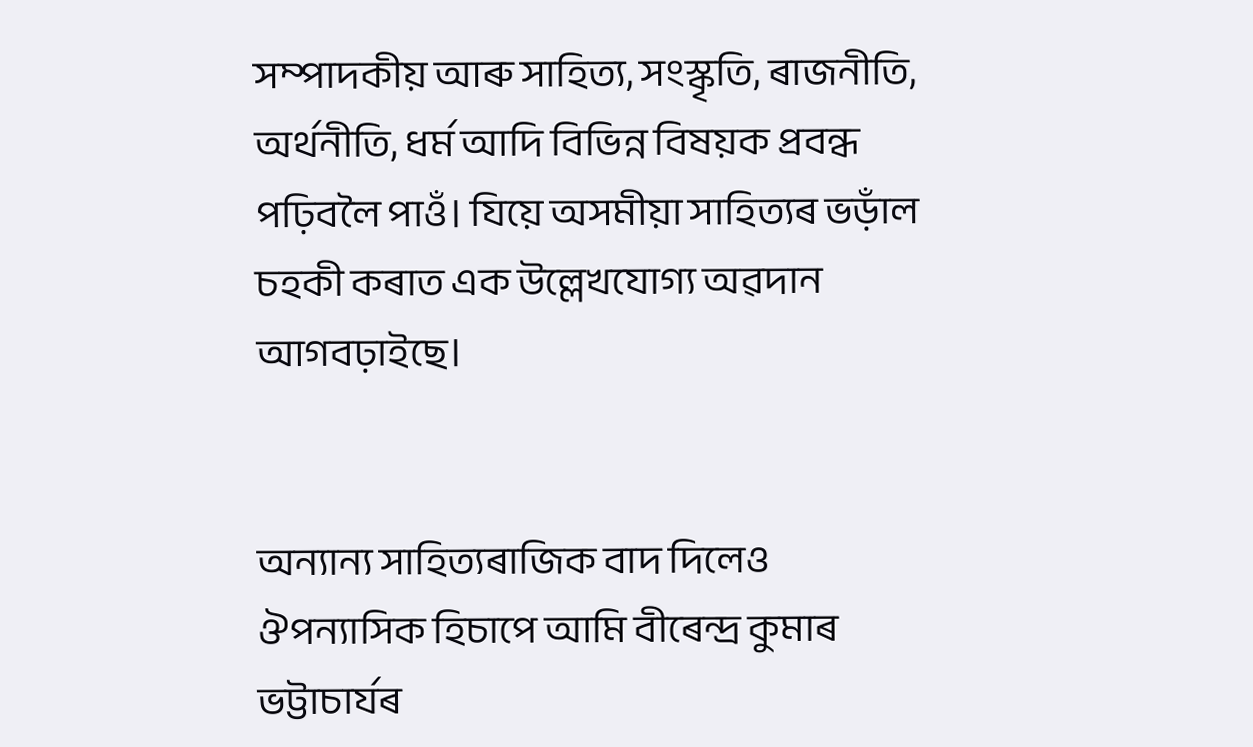সম্পাদকীয় আৰু সাহিত্য, সংস্কৃতি, ৰাজনীতি, অৰ্থনীতি, ধৰ্ম আদি বিভিন্ন বিষয়ক প্ৰবন্ধ পঢ়িবলৈ পাওঁ। যিয়ে অসমীয়া সাহিত্যৰ ভড়াঁল চহকী কৰাত এক উল্লেখযোগ্য অৱদান আগবঢ়াইছে।


অন্যান্য সাহিত্যৰাজিক বাদ দিলেও ঔপন্যাসিক হিচাপে আমি বীৰেন্দ্ৰ কুমাৰ ভট্টাচাৰ্যৰ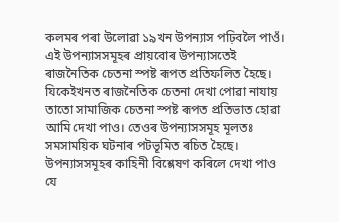কলমৰ পৰা উলোৱা ১৯খন উপন্যাস পঢ়িবলৈ পাওঁ। এই উপন্যাসসমূহৰ প্ৰায়বোৰ উপন্যাসতেই ৰাজনৈতিক চেতনা স্পষ্ট ৰূপত প্ৰতিফলিত হৈছে। যিকেইখনত ৰাজনৈতিক চেতনা দেখা পোৱা নাযায় তাতো সামাজিক চেতনা স্পষ্ট ৰূপত প্ৰতিভাত হোৱা আমি দেখা পাও। তেওৰ উপন্যাসসমূহ মূলতঃ সমসাময়িক ঘটনাৰ পটভূমিত ৰচিত হৈছে। উপন্যাসসমূহৰ কাহিনী বিশ্লেষণ কৰিলে দেখা পাও যে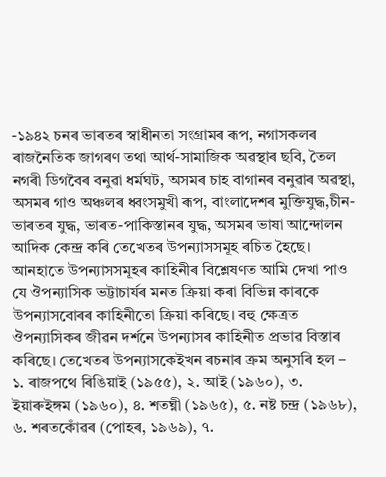-১৯৪২ চনৰ ভাৰতৰ স্বাধীনতা সংগ্ৰামৰ ৰূপ, নগাসকলৰ ৰাজনৈতিক জাগৰণ তথা আৰ্থ-সামাজিক অৱস্থাৰ ছবি, তৈল নগৰী ডিগবৈৰ বনুৱা ধৰ্মঘট, অসমৰ চাহ বাগানৰ বনুৱাৰ অৱস্থা, অসমৰ গাও অঞ্চলৰ ধ্বংসমুখী ৰূপ, বাংলাদেশৰ মুক্তিযুদ্ধ,চীন-ভাৰতৰ যুদ্ধ, ভাৰত-পাকিস্তানৰ যুদ্ধ, অসমৰ ভাষা আন্দোলন আদিক কেন্দ্ৰ কৰি তেখেতৰ উপন্যাসসমূহ ৰচিত হৈছে। আনহাতে উপন্যাসসমূহৰ কাহিনীৰ বিশ্লেষণত আমি দেখা পাও যে ঔপন্যাসিক ভট্টাচাৰ্যৰ মনত ক্ৰিয়া কৰা বিভিন্ন কাৰকে উপন্যাসবোৰৰ কাহিনীতো ক্ৰিয়া কৰিছে। বহু ক্ষেত্ৰত ঔপন্যাসিকৰ জীৱন দৰ্শনে উপন্যাসৰ কাহিনীত প্ৰভাৱ বিস্তাৰ কৰিছে। তেখেতৰ উপন্যাসকেইখন ৰচনাৰ ক্ৰম অনুসৰি হল –
১. ৰাজপথে ৰিঙিয়াই (১৯৫৫), ২. আই (১৯৬০), ৩. ইয়াৰুইঙ্গম (১৯৬০), ৪. শতঘ্নী (১৯৬৫), ৫. নষ্ট চন্দ্ৰ (১৯৬৮), ৬. শৰতকোঁৱৰ (পোহৰ, ১৯৬৯), ৭.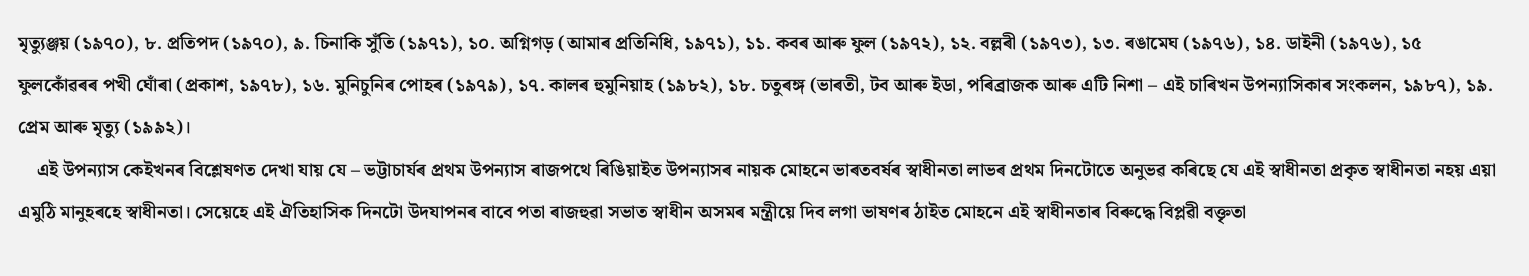মৃত্যুঞ্জয় (১৯৭০), ৮. প্ৰতিপদ (১৯৭০), ৯. চিনাকি সুঁতি (১৯৭১), ১০. অগ্নিগড় (আমাৰ প্ৰতিনিধি, ১৯৭১), ১১. কবৰ আৰু ফুল (১৯৭২), ১২. বল্লৰী (১৯৭৩), ১৩. ৰঙামেঘ (১৯৭৬), ১৪. ডাইনী (১৯৭৬), ১৫ ফুলকোঁৱৰৰ পখী ঘোঁৰা (প্ৰকাশ, ১৯৭৮), ১৬. মুনিচুনিৰ পোহৰ (১৯৭৯), ১৭. কালৰ হুমুনিয়াহ (১৯৮২), ১৮. চতুৰঙ্গ (ভাৰতী, টব আৰু ইডা, পৰিব্ৰাজক আৰু এটি নিশা – এই চাৰিখন উপন্যাসিকাৰ সংকলন, ১৯৮৭), ১৯. প্ৰেম আৰু মৃত্যু (১৯৯২)।
    এই উপন্যাস কেইখনৰ বিশ্লেষণত দেখা যায় যে – ভট্টাচাৰ্যৰ প্ৰথম উপন্যাস ৰাজপথে ৰিঙিয়াইত উপন্যাসৰ নায়ক মোহনে ভাৰতবৰ্ষৰ স্বাধীনতা লাভৰ প্ৰথম দিনটোতে অনুভৱ কৰিছে যে এই স্বাধীনতা প্ৰকৃত স্বাধীনতা নহয় এয়া এমুঠি মানুহৰহে স্বাধীনতা। সেয়েহে এই ঐতিহাসিক দিনটো উদযাপনৰ বাবে পতা ৰাজহুৱা সভাত স্বাধীন অসমৰ মন্ত্ৰীয়ে দিব লগা ভাষণৰ ঠাইত মোহনে এই স্বাধীনতাৰ বিৰুদ্ধে বিপ্লৱী বক্তৃতা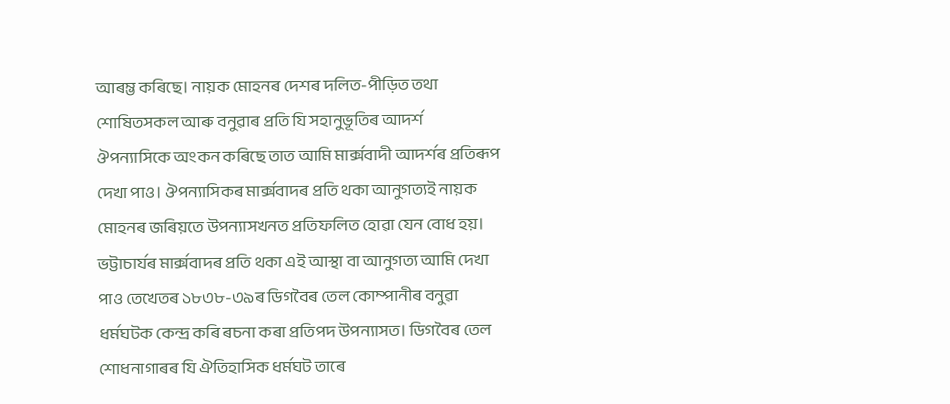আৰম্ভ কৰিছে। নায়ক মোহনৰ দেশৰ দলিত-পীড়িত তথা শোষিতসকল আৰু বনুৱাৰ প্ৰতি যি সহানুভূতিৰ আদৰ্শ ঔপন্যাসিকে অংকন কৰিছে তাত আমি মাৰ্ক্সবাদী আদৰ্শৰ প্ৰতিৰূপ দেখা পাও। ঔপন্যাসিকৰ মাৰ্ক্সবাদৰ প্ৰতি থকা আনুগত্যই নায়ক মোহনৰ জৰিয়তে উপন্যাসখনত প্ৰতিফলিত হোৱা যেন বোধ হয়। ভট্টাচাৰ্যৰ মাৰ্ক্সবাদৰ প্ৰতি থকা এই আস্থা বা আনুগত্য আমি দেখা পাও তেখেতৰ ১৮৩৮-৩৯ৰ ডিগবৈৰ তেল কোম্পানীৰ বনুৱা ধৰ্মঘটক কেন্দ্ৰ কৰি ৰচনা কৰা প্ৰতিপদ উপন্যাসত। ডিগবৈৰ তেল শোধনাগাৰৰ যি ঐতিহাসিক ধৰ্মঘট তাৰে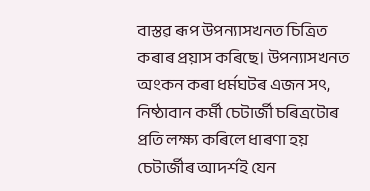বাস্তৱ ৰূপ উপন্যাসখনত চিত্ৰিত কৰাৰ প্ৰয়াস কৰিছে। উপন্যাসখনত অংকন কৰা ধৰ্মঘটৰ এজন সৎ, নিষ্ঠাবান কৰ্মী চেটাৰ্জী চৰিত্ৰটোৰ প্ৰতি লক্ষ্য কৰিলে ধাৰণা হয় চেটাৰ্জীৰ আদৰ্শই যেন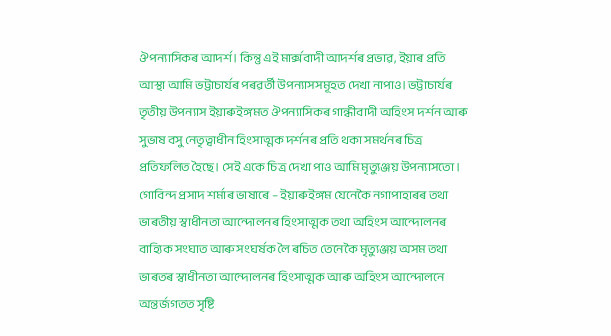ঔপন্যাসিকৰ আদৰ্শ। কিন্তু এই মাৰ্ক্সবাদী আদৰ্শৰ প্ৰভাৱ, ইয়াৰ প্ৰতি আস্থা আমি ভট্টাচাৰ্যৰ পৰৱৰ্তী উপন্যাসসমূহত দেখা নাপাও। ভট্টাচাৰ্যৰ তৃতীয় উপন্যাস ইয়াৰুইঙ্গমত ঔপন্যাসিকৰ গান্ধীবাদী অহিংস দৰ্শন আৰু সুভাষ বসু নেতৃত্বাধীন হিংসাত্মক দৰ্শনৰ প্ৰতি থকা সমৰ্থনৰ চিত্ৰ প্ৰতিফলিত হৈছে। সেই একে চিত্ৰ দেখা পাও আমি মৃত্যুঞ্জয় উপন্যাসতো। গোবিন্দ প্ৰসাদ শৰ্মাৰ ভাষাৰে – ইয়াৰুইঙ্গম যেনেকৈ নগাপাহাৰৰ তথা ভাৰতীয় স্বাধীনতা আন্দোলনৰ হিংসাত্মক তথা অহিংস আন্দোলনৰ বাহ্যিক সংঘাত আৰু সংঘৰ্ষক লৈ ৰচিত তেনেকৈ মৃত্যুঞ্জয় অসম তথা ভাৰতৰ স্বাধীনতা আন্দোলনৰ হিংসাত্মক আৰু অহিংস আন্দোলনে অন্তৰ্জগতত সৃষ্টি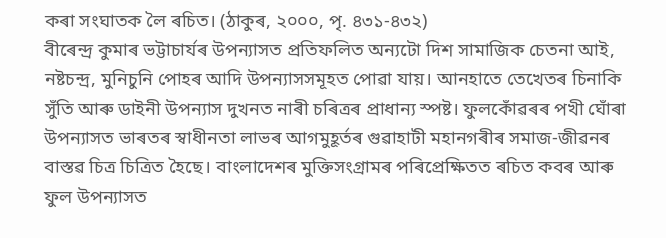কৰা সংঘাতক লৈ ৰচিত। (ঠাকুৰ, ২০০০, পৃ. ৪৩১-৪৩২)
বীৰেন্দ্ৰ কুমাৰ ভট্টাচাৰ্যৰ উপন্যাসত প্ৰতিফলিত অন্যটো দিশ সামাজিক চেতনা আই, নষ্টচন্দ্ৰ, মুনিচুনি পোহৰ আদি উপন্যাসসমূহত পোৱা যায়। আনহাতে তেখেতৰ চিনাকি সুঁতি আৰু ডাইনী উপন্যাস দুখনত নাৰী চৰিত্ৰৰ প্ৰাধান্য স্পষ্ট। ফুলকোঁৱৰৰ পখী ঘোঁৰা উপন্যাসত ভাৰতৰ স্বাধীনতা লাভৰ আগমুহূৰ্তৰ গুৱাহাটী মহানগৰীৰ সমাজ-জীৱনৰ বাস্তৱ চিত্ৰ চিত্ৰিত হৈছে। বাংলাদেশৰ মুক্তিসংগ্ৰামৰ পৰিপ্ৰেক্ষিতত ৰচিত কবৰ আৰু ফুল উপন্যাসত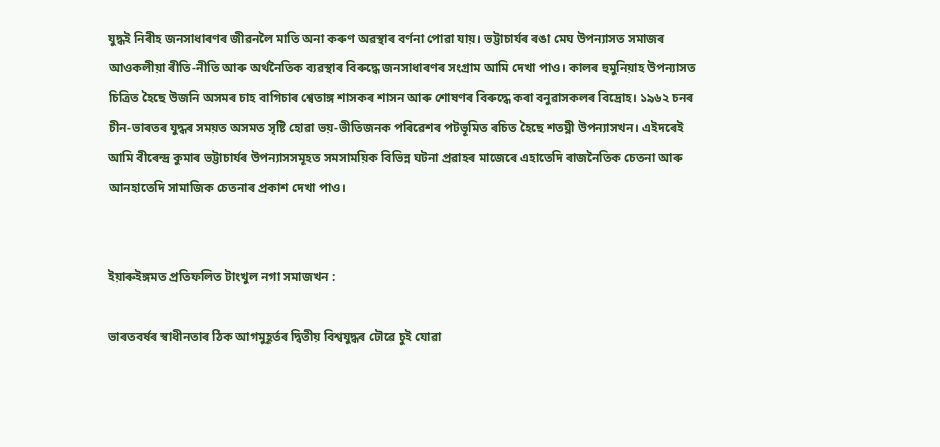যুদ্ধই নিৰীহ জনসাধাৰণৰ জীৱনলৈ মাতি অনা কৰুণ অৱস্থাৰ বৰ্ণনা পোৱা যায়। ভট্টাচাৰ্যৰ ৰঙা মেঘ উপন্যাসত সমাজৰ আওকলীয়া ৰীতি-নীতি আৰু অৰ্থনৈতিক ব্যৱস্থাৰ বিৰুদ্ধে জনসাধাৰণৰ সংগ্ৰাম আমি দেখা পাও। কালৰ হুমুনিয়াহ উপন্যাসত চিত্ৰিত হৈছে উজনি অসমৰ চাহ বাগিচাৰ শ্বেতাঙ্গ শাসকৰ শাসন আৰু শোষণৰ বিৰুদ্ধে কৰা বনুৱাসকলৰ বিদ্ৰোহ। ১৯৬২ চনৰ চীন-ভাৰতৰ যুদ্ধৰ সময়ত অসমত সৃষ্টি হোৱা ভয়-ভীতিজনক পৰিৱেশৰ পটভূমিত ৰচিত হৈছে শতঘ্নী উপন্যাসখন। এইদৰেই আমি বীৰেন্দ্ৰ কুমাৰ ভট্টাচাৰ্যৰ উপন্যাসসমূহত সমসাময়িক বিভিন্ন ঘটনা প্ৰৱাহৰ মাজেৰে এহাতেদি ৰাজনৈতিক চেতনা আৰু আনহাতেদি সামাজিক চেতনাৰ প্ৰকাশ দেখা পাও।


ইয়াৰুইঙ্গমত প্ৰতিফলিত টাংখুল নগা সমাজখন :

ভাৰতবৰ্ষৰ স্বাধীনতাৰ ঠিক আগমুহূৰ্তৰ দ্বিতীয় বিশ্বযুদ্ধৰ ঢৌৱে চুই যোৱা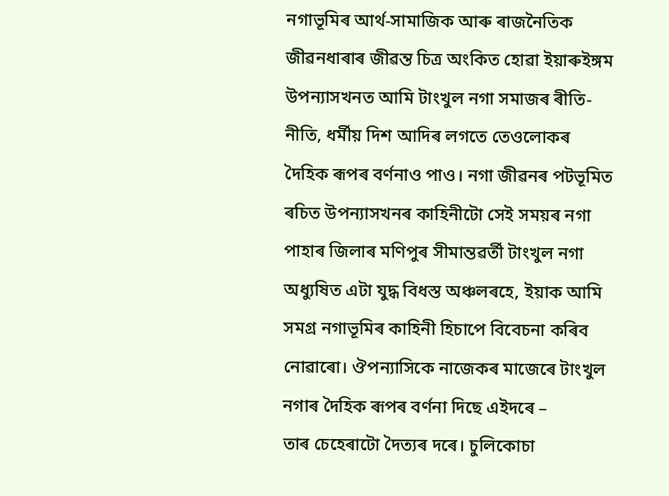নগাভূমিৰ আৰ্থ-সামাজিক আৰু ৰাজনৈতিক জীৱনধাৰাৰ জীৱন্ত চিত্ৰ অংকিত হোৱা ইয়াৰুইঙ্গম উপন্যাসখনত আমি টাংখুল নগা সমাজৰ ৰীতি-নীতি, ধৰ্মীয় দিশ আদিৰ লগতে তেওলোকৰ দৈহিক ৰূপৰ বৰ্ণনাও পাও। নগা জীৱনৰ পটভূমিত ৰচিত উপন্যাসখনৰ কাহিনীটো সেই সময়ৰ নগা পাহাৰ জিলাৰ মণিপুৰ সীমান্তৱৰ্তী টাংখুল নগা অধ্যুষিত এটা যুদ্ধ বিধস্ত অঞ্চলৰহে, ইয়াক আমি সমগ্ৰ নগাভূমিৰ কাহিনী হিচাপে বিবেচনা কৰিব নোৱাৰো। ঔপন্যাসিকে নাজেকৰ মাজেৰে টাংখুল নগাৰ দৈহিক ৰূপৰ বৰ্ণনা দিছে এইদৰে –
তাৰ চেহেৰাটো দৈত্যৰ দৰে। চুলিকোচা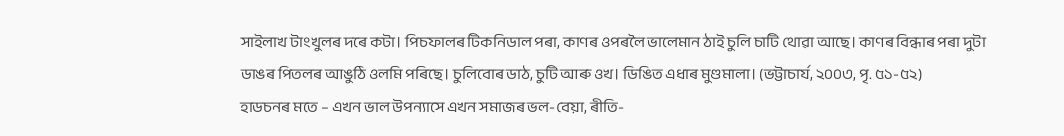সাইলাখ টাংখুলৰ দৰে কটা। পিচফালৰ টিকনিডাল পৰা, কাণৰ ওপৰলৈ ভালেমান ঠাই চুলি চাটি থোৱা আছে। কাণৰ বিন্ধাৰ পৰা দুটা ডাঙৰ পিতলৰ আঙুঠি ওলমি পৰিছে। চুলিবোৰ ডাঠ, চুটি আৰু ওখ। ডিঙিত এধাৰ মুণ্ডমালা। (ভট্টাচাৰ্য, ২০০৩, পৃ. ৫১-৫২)
হাডচনৰ মতে – এখন ভাল উপন্যাসে এখন সমাজৰ ভল-বেয়া, ৰীতি-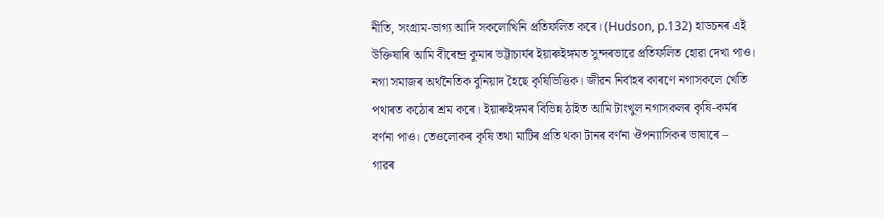নীতি, সংগ্ৰাম-ভাগ্য আদি সকলোখিনি প্ৰতিফলিত কৰে। (Hudson, p.132) হাডচনৰ এই উক্তিষাৰি আমি বীৰেন্দ্ৰ কুমাৰ ভট্টাচাৰ্যৰ ইয়াৰুইঙ্গমত সুন্দৰভাৱে প্ৰতিফলিত হোৱা দেখা পাও। নগা সমাজৰ অৰ্থনৈতিক বুনিয়াদ হৈছে কৃষিভিত্তিক। জীৱন নিৰ্বাহৰ কাৰণে নগাসকলে খেতি পথাৰত কঠোৰ শ্ৰম কৰে। ইয়াৰুইঙ্গমৰ বিভিন্ন ঠাইত আমি টাংখুল নগাসকলৰ কৃষি-কৰ্মৰ বৰ্ণনা পাও। তেওলোকৰ কৃষি তথা মাটিৰ প্ৰতি থকা টানৰ বৰ্ণনা ঔপন্যাসিকৰ ভাষাৰে –
গাৱৰ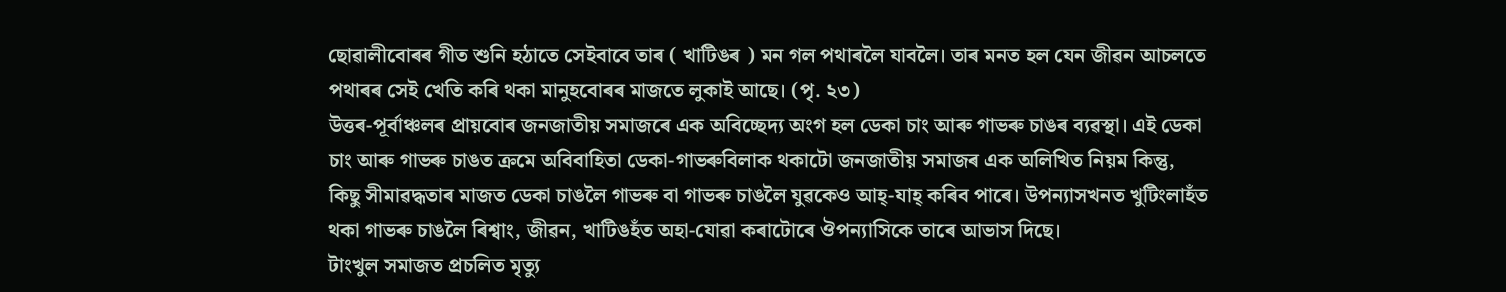ছোৱালীবোৰৰ গীত শুনি হঠাতে সেইবাবে তাৰ ( খাটিঙৰ ) মন গল পথাৰলৈ যাবলৈ। তাৰ মনত হল যেন জীৱন আচলতে পথাৰৰ সেই খেতি কৰি থকা মানুহবোৰৰ মাজতে লুকাই আছে। (পৃ. ২৩)
উত্তৰ-পূৰ্বাঞ্চলৰ প্ৰায়বোৰ জনজাতীয় সমাজৰে এক অবিচ্ছেদ্য অংগ হল ডেকা চাং আৰু গাভৰু চাঙৰ ব্যৱস্থা। এই ডেকা চাং আৰু গাভৰু চাঙত ক্ৰমে অবিবাহিতা ডেকা-গাভৰুবিলাক থকাটো জনজাতীয় সমাজৰ এক অলিখিত নিয়ম কিন্তু, কিছু সীমাৱদ্ধতাৰ মাজত ডেকা চাঙলৈ গাভৰু বা গাভৰু চাঙলৈ যুৱকেও আহ্-যাহ্ কৰিব পাৰে। উপন্যাসখনত খুটিংলাহঁত থকা গাভৰু চাঙলৈ ৰিশ্বাং, জীৱন, খাটিঙহঁত অহা-যোৱা কৰাটোৰে ঔপন্যাসিকে তাৰে আভাস দিছে।
টাংখুল সমাজত প্ৰচলিত মৃত্যু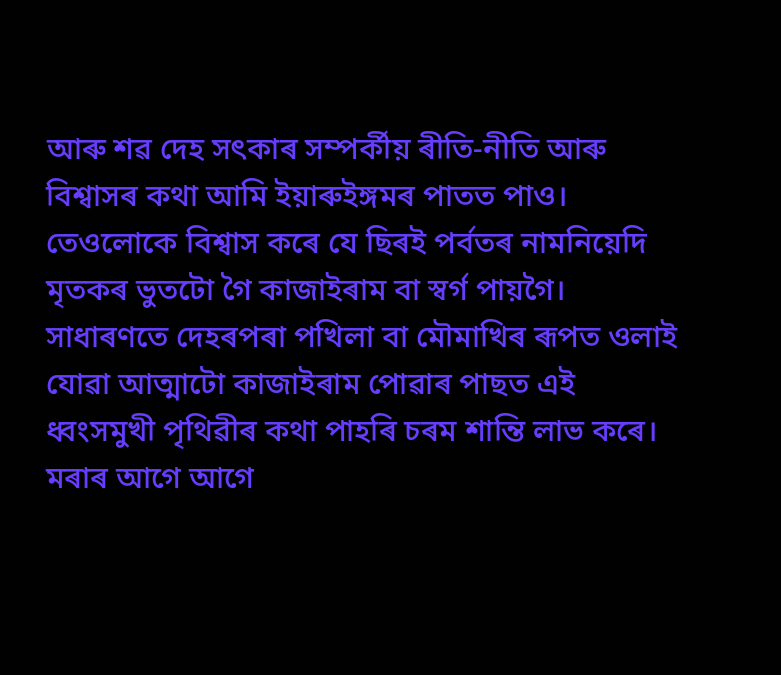আৰু শৱ দেহ সৎকাৰ সম্পৰ্কীয় ৰীতি-নীতি আৰু বিশ্বাসৰ কথা আমি ইয়াৰুইঙ্গমৰ পাতত পাও। তেওলোকে বিশ্বাস কৰে যে ছিৰই পৰ্বতৰ নামনিয়েদি মৃতকৰ ভুতটো গৈ কাজাইৰাম বা স্বৰ্গ পায়গৈ। সাধাৰণতে দেহৰপৰা পখিলা বা মৌমাখিৰ ৰূপত ওলাই যোৱা আত্মাটো কাজাইৰাম পোৱাৰ পাছত এই ধ্বংসমুখী পৃথিৱীৰ কথা পাহৰি চৰম শান্তি লাভ কৰে। মৰাৰ আগে আগে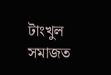টাংখুল সমাজত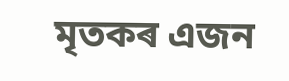মৃতকৰ এজন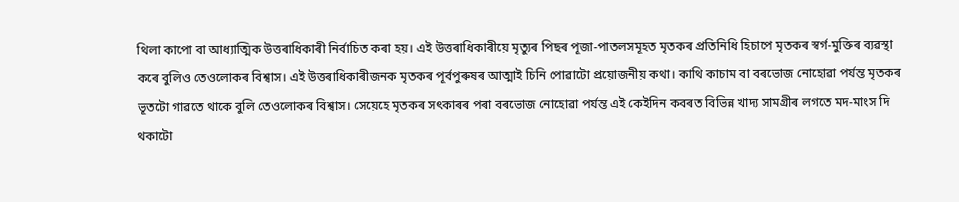থিলা কাপো বা আধ্যাত্মিক উত্তৰাধিকাৰী নিৰ্বাচিত কৰা হয়। এই উত্তৰাধিকাৰীয়ে মৃত্যুৰ পিছৰ পূজা-পাতলসমূহত মৃতকৰ প্ৰতিনিধি হিচাপে মৃতকৰ স্বৰ্গ-মুক্তিৰ ব্যৱস্থা কৰে বুলিও তেওলোকৰ বিশ্বাস। এই উত্তৰাধিকাৰীজনক মৃতকৰ পূৰ্বপুৰুষৰ আত্মাই চিনি পোৱাটো প্ৰয়োজনীয় কথা। কাথি কাচাম বা বৰভোজ নোহোৱা পৰ্যন্ত মৃতকৰ ভূতটো গাৱতে থাকে বুলি তেওলোকৰ বিশ্বাস। সেয়েহে মৃতকৰ সৎকাৰৰ পৰা বৰভোজ নোহোৱা পৰ্যন্ত এই কেইদিন কবৰত বিভিন্ন খাদ্য সামগ্ৰীৰ লগতে মদ-মাংস দি থকাটো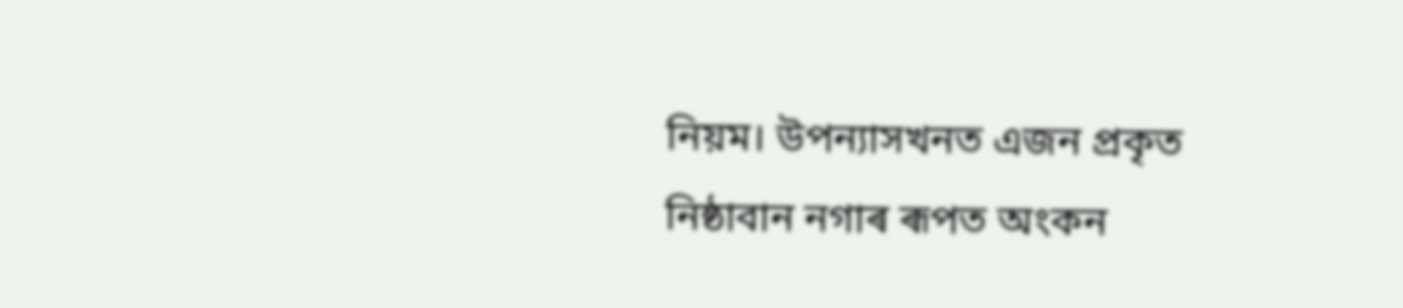নিয়ম। উপন্যাসখনত এজন প্ৰকৃত নিষ্ঠাবান নগাৰ ৰূপত অংকন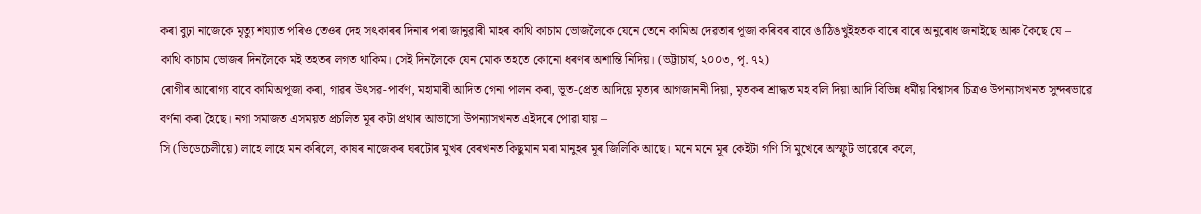কৰা বুঢ়া নাজেকে মৃত্যু শয্যাত পৰিও তেওৰ দেহ সৎকাৰৰ দিনাৰ পৰা জানুৱাৰী মাহৰ কাথি কাচাম ভোজলৈকে যেনে তেনে কামিঅ দেৱতাৰ পূজা কৰিবৰ বাবে ঙাঠিঙখুইহতক বাৰে বাৰে অনুৰোধ জনাইছে আৰু কৈছে যে –
কাথি কাচাম ভোজৰ দিনলৈকে মই তহতৰ লগত থাকিম। সেই দিনলৈকে যেন মোক তহতে কোনো ধৰণৰ অশান্তি নিদিয়। (ভট্টাচাৰ্য, ২০০৩, পৃ. ৭২)
ৰোগীৰ আৰোগ্য বাবে কামিঅপূজা কৰা, গাৱৰ উৎসৱ-পাৰ্বণ, মহামাৰী আদিত গেনা পালন কৰা, ভূত-প্ৰেত আদিয়ে মৃত্যৰ আগজাননী দিয়া, মৃতকৰ শ্ৰাদ্ধত মহ বলি দিয়া আদি বিভিন্ন ধৰ্মীয় বিশ্বাসৰ চিত্ৰও উপন্যাসখনত সুন্দৰভাৱে বৰ্ণনা কৰা হৈছে। নগা সমাজত এসময়ত প্ৰচলিত মূৰ কটা প্ৰথাৰ আভাসো উপন্যাসখনত এইদৰে পোৱা যায় –
সি (ভিডেচেলীয়ে) লাহে লাহে মন কৰিলে, কাষৰ নাজেকৰ ঘৰটোৰ মুখৰ বেৰখনত কিছুমান মৰা মানুহৰ মূৰ জিলিকি আছে। মনে মনে মূৰ কেইটা গণি সি মুখেৰে অস্ফুট ভাৱেৰে কলে,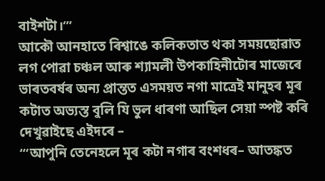বাইশটা।’”
আকৌ আনহাতে ৰিশ্বাঙে কলিকতাত থকা সময়ছোৱাত লগ পোৱা চঞ্চল আৰু শ্যামলী উপকাহিনীটোৰ মাজেৰে ভাৰতবৰ্ষৰ অন্য প্ৰান্তত এসময়ত নগা মাত্ৰেই মানুহৰ মূৰ কটাত অভ্যস্ত বুলি যি ভুল ধাৰণা আছিল সেয়া স্পষ্ট কৰি দেখুৱাইছে এইদৰে –
“‘আপুনি তেনেহলে মূৰ কটা নগাৰ বংশধৰ– আতঙ্কত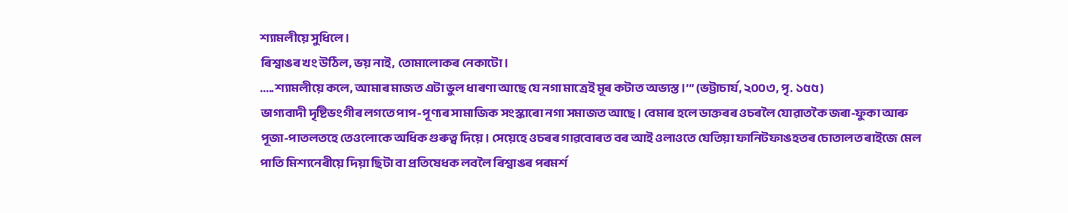শ্যামলীয়ে সুধিলে।
ৰিশ্বাঙৰ খং উঠিল, ভয় নাই, তোমালোকৰ নেকাটো।
.....শ্যামলীয়ে কলে, আমাৰ মাজত এটা ভুল ধাৰণা আছে যে নগা মাত্ৰেই মূৰ কটাত অভ্যস্ত।’” (ভট্টাচাৰ্য, ২০০৩, পৃ. ১৫৫)
ভাগ্যবাদী দৃষ্টিভংগীৰ লগতে পাপ-পূণ্যৰ সামাজিক সংস্কাৰো নগা সমাজত আছে। বেমাৰ হলে ডাক্তৰৰ ওচৰলৈ যোৱাতকৈ জৰা-ফুকা আৰু পূজা-পাতলতহে তেওলোকে অধিক গুৰুত্ব দিয়ে। সেয়েহে ওচৰৰ গাৱবোৰত বৰ আই ওলাওতে যেতিয়া ফানিটফাঙহতৰ চোতালত ৰাইজে মেল পাতি মিশ্যনেৰীয়ে দিয়া ছিটা বা প্ৰতিষেধক লবলৈ ৰিশ্বাঙৰ পৰমৰ্শ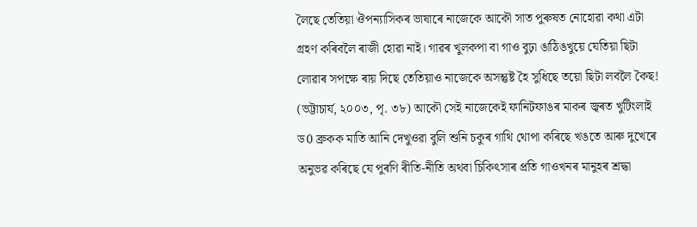লৈছে তেতিয়া ঔপন্যাসিকৰ ভাষাৰে নাজেকে আকৌ সাত পুৰুষত নোহোৱা কথা এটা গ্ৰহণ কৰিবলৈ ৰাজী হোৱা নাই। গাৱৰ খুলকপা বা গাও বুঢ়া ঙাঠিঙখুয়ে যেতিয়া ছিটা লোৱাৰ সপক্ষে ৰায় দিছে তেতিয়াও নাজেকে অসন্তুষ্ট হৈ সুধিছে তয়ো ছিটা লবলৈ কৈছ! (ভট্টাচাৰ্য, ২০০৩, পৃ. ৩৮) আকৌ সেই নাজেকেই ফানিটফাঙৰ মাকৰ জ্বৰত খুটিংলাই ড0 ব্ৰুকক মাতি আনি দেখুওৱা বুলি শুনি চকুৰ গাথি থোপা কৰিছে খঙতে আৰু দুখেৰে অনুভৱ কৰিছে যে পুৰণি ৰীতি-নীতি অথবা চিকিৎসাৰ প্ৰতি গাওখনৰ মানুহৰ শ্ৰদ্ধা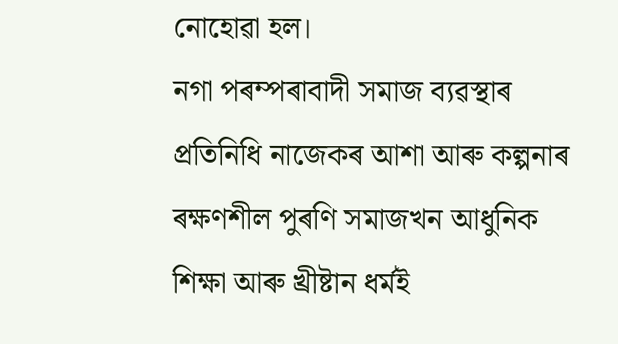নোহোৱা হল।
নগা পৰম্পৰাবাদী সমাজ ব্যৱস্থাৰ প্ৰতিনিধি নাজেকৰ আশা আৰু কল্পনাৰ ৰক্ষণশীল পুৰণি সমাজখন আধুনিক শিক্ষা আৰু খ্ৰীষ্টান ধৰ্মই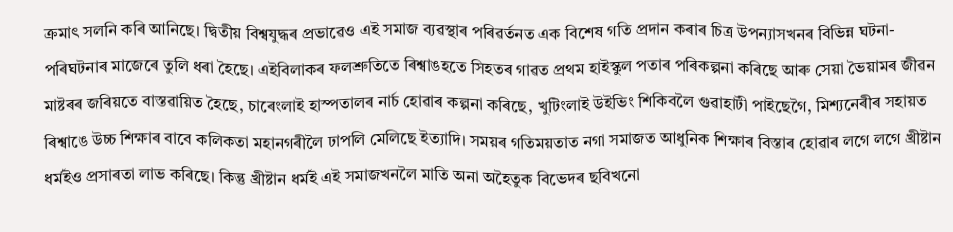ক্ৰমাৎ সলনি কৰি আনিছে। দ্বিতীয় বিশ্বযুদ্ধৰ প্ৰভাৱেও এই সমাজ ব্যৱস্থাৰ পৰিৱৰ্তনত এক বিশেষ গতি প্ৰদান কৰাৰ চিত্ৰ উপন্যাসখনৰ বিভিন্ন ঘটনা-পৰিঘটনাৰ মাজেৰে তুলি ধৰা হৈছে। এইবিলাকৰ ফলশ্ৰুতিতে ৰিশ্বাঙহতে সিহতৰ গাৱত প্ৰথম হাইস্কুল পতাৰ পৰিকল্পনা কৰিছে আৰু সেয়া ভৈয়ামৰ জীৱন মাষ্টৰৰ জৰিয়তে বাস্তৱায়িত হৈছে, চাৰেংলাই হাস্পতালৰ নাৰ্চ হোৱাৰ কল্পনা কৰিছে, খুটিংলাই উইভিং শিকিবলৈ গুৱাহাটী পাইছেগৈ, মিশ্যনেৰীৰ সহায়ত ৰিশ্বাঙে উচ্চ শিক্ষাৰ বাবে কলিকতা মহানগৰীলৈ ঢাপলি মেলিছে ইত্যাদি। সময়ৰ গতিময়তাত নগা সমাজত আধুনিক শিক্ষাৰ বিস্তাৰ হোৱাৰ লগে লগে খ্ৰীষ্টান ধৰ্মইও প্ৰসাৰতা লাভ কৰিছে। কিন্তু খ্ৰীষ্টান ধৰ্মই এই সমাজখনলৈ মাতি অনা অহৈতুক বিভেদৰ ছবিখনো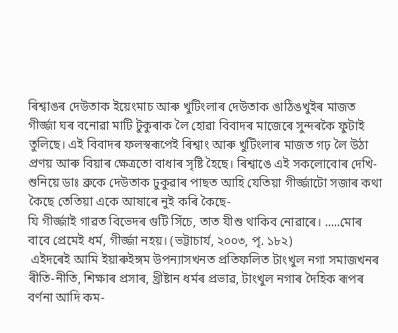ৰিশ্বাঙৰ দেউতাক ইয়েংমাচ আৰু খুটিংলাৰ দেউতাক ঙাঠিঙখুইৰ মাজত গীৰ্জ্জা ঘৰ বনোৱা মাটি টুকুৰাক লৈ হোৱা বিবাদৰ মাজেৰে সুন্দৰকৈ ফুটাই তুলিছে। এই বিবাদৰ ফলস্বৰূপেই ৰিশ্বাং আৰু খুটিংলাৰ মাজত গঢ় লৈ উঠা প্ৰণয় আৰু বিয়াৰ ক্ষেত্ৰতো বাধাৰ সৃষ্টি হৈছে। ৰিশ্বাঙে এই সকলোবোৰ দেখি-শুনিয়ে ডাঃ ব্ৰুকে দেউতাক ঢুকুৱাৰ পাছত আহি যেতিয়া গীৰ্জ্জাটো সজাৰ কথা কৈছে তেতিয়া একে আষাৰে নুই কৰি কৈছে-
যি গীৰ্জ্জাই গাৱত বিভেদৰ গুটি সিঁচে, তাত যীশু থাকিব নোৱাৰে। .....মোৰ বাবে প্ৰেমেই ধৰ্ম, গীৰ্জ্জা নহয়। (ভট্টাচাৰ্য, ২০০৩, পৃ. ১৮২)
 এইদৰেই আমি ইয়াৰুইঙ্গম উপন্যাসখনত প্ৰতিফলিত টাংখুল নগা সমাজখনৰ ৰীতি-নীতি, শিক্ষাৰ প্ৰসাৰ, খ্ৰীষ্টান ধৰ্মৰ প্ৰভাৱ, টাংখুল নগাৰ দৈহিক ৰূপৰ বৰ্ণনা আদি কম-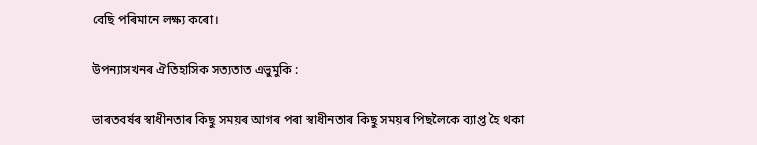বেছি পৰিমানে লক্ষ্য কৰো।

উপন্যাসখনৰ ঐতিহাসিক সত্যতাত এভুমুকি :

ভাৰতবৰ্ষৰ স্বাধীনতাৰ কিছু সময়ৰ আগৰ পৰা স্বাধীনতাৰ কিছু সময়ৰ পিছলৈকে ব্যাপ্ত হৈ থকা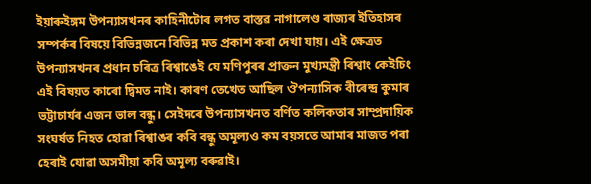ইয়াৰুইঙ্গম উপন্যাসখনৰ কাহিনীটোৰ লগত বাস্তৱ নাগালেণ্ড ৰাজ্যৰ ইতিহাসৰ সম্পৰ্কৰ বিষয়ে বিভিন্নজনে বিভিন্ন মত প্ৰকাশ কৰা দেখা যায়। এই ক্ষেত্ৰত উপন্যাসখনৰ প্ৰধান চৰিত্ৰ ৰিশ্বাঙেই যে মণিপুৰৰ প্ৰাক্তন মুখ্যমন্ত্ৰী ৰিশ্বাং কেইচিং এই বিষয়ত কাৰো দ্বিমত নাই। কাৰণ তেখেত আছিল ঔপন্যাসিক বীৰেন্দ্ৰ কুমাৰ ভট্টাচাৰ্যৰ এজন ভাল বন্ধু। সেইদৰে উপন্যাসখনত বৰ্ণিত কলিকতাৰ সাম্প্ৰদায়িক সংঘৰ্ষত নিহত হোৱা ৰিশ্বাঙৰ কবি বন্ধু অমূল্যও কম বয়সতে আমাৰ মাজত পৰা হেৰাই যোৱা অসমীয়া কবি অমূল্য বৰুৱাই।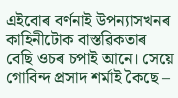এইবোৰ বৰ্ণনাই উপন্যাসখনৰ কাহিনীটোক বাস্তৱিকতাৰ বেছি ওচৰ চপাই আনে। সেয়ে গোবিন্দ প্ৰসাদ শৰ্মাই কৈছে –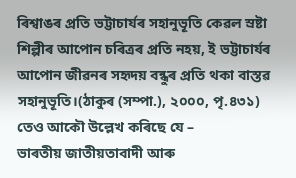ৰিশ্বাঙৰ প্ৰতি ভট্টাচাৰ্যৰ সহানুভূতি কেৱল স্ৰষ্টা শিল্পীৰ আপোন চৰিত্ৰৰ প্ৰতি নহয়, ই ভট্টাচাৰ্যৰ আপোন জীৱনৰ সহৃদয় বন্ধুৰ প্ৰতি থকা বাস্তৱ সহানুভূতি।(ঠাকুৰ (সম্পা.), ২০০০, পৃ.৪৩১)
তেও আকৌ উল্লেখ কৰিছে যে –
ভাৰতীয় জাতীয়তাবাদী আৰু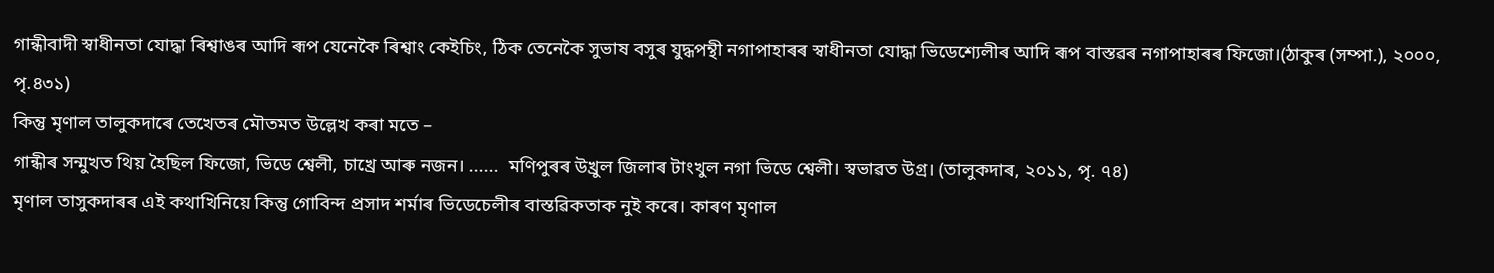গান্ধীবাদী স্বাধীনতা যোদ্ধা ৰিশ্বাঙৰ আদি ৰূপ যেনেকৈ ৰিশ্বাং কেইচিং, ঠিক তেনেকৈ সুভাষ বসুৰ যুদ্ধপন্থী নগাপাহাৰৰ স্বাধীনতা যোদ্ধা ভিডেশ্যেলীৰ আদি ৰূপ বাস্তৱৰ নগাপাহাৰৰ ফিজো।(ঠাকুৰ (সম্পা.), ২০০০, পৃ.৪৩১)
কিন্তু মৃণাল তালুকদাৰে তেখেতৰ মৌতমত উল্লেখ কৰা মতে –
গান্ধীৰ সন্মুখত থিয় হৈছিল ফিজো, ভিডে শ্বেলী, চাখ্ৰে আৰু নজন। ......  মণিপুৰৰ উখ্ৰুল জিলাৰ টাংখুল নগা ভিডে শ্বেলী। স্বভাৱত উগ্ৰ। (তালুকদাৰ, ২০১১, পৃ. ৭৪)
মৃণাল তাসুকদাৰৰ এই কথাখিনিয়ে কিন্তু গোবিন্দ প্ৰসাদ শৰ্মাৰ ভিডেচেলীৰ বাস্তৱিকতাক নুই কৰে। কাৰণ মৃণাল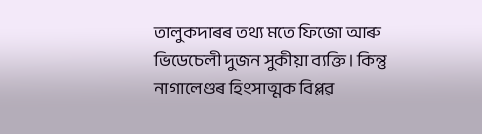তালুকদাৰৰ তথ্য মতে ফিজো আৰু ভিডেচেলী দুজন সুকীয়া ব্যক্তি। কিন্তু নাগালেণ্ডৰ হিংসাত্মক বিপ্লৱ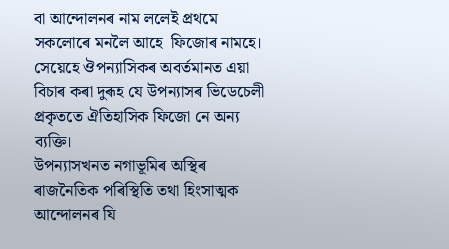বা আন্দোলনৰ নাম ললেই প্ৰথমে সকলোৰে মনলৈ আহে  ফিজোৰ নামহে। সেয়েহে ঔপন্যাসিকৰ অবৰ্তমানত এয়া বিচাৰ কৰা দুৰূহ যে উপন্যাসৰ ভিডেচেলী প্ৰকৃততে ঐতিহাসিক ফিজো নে অন্য ব্যক্তি।
উপন্যাসখনত নগাভূমিৰ অস্থিৰ ৰাজনৈতিক পৰিস্থিতি তথা হিংসাত্মক আন্দোলনৰ যি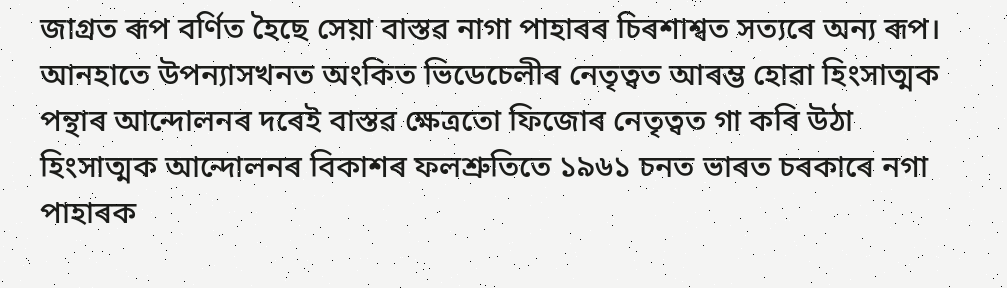জাগ্ৰত ৰূপ বৰ্ণিত হৈছে সেয়া বাস্তৱ নাগা পাহাৰৰ চিৰশাশ্বত সত্যৰে অন্য ৰূপ। আনহাতে উপন্যাসখনত অংকিত ভিডেচেলীৰ নেতৃত্বত আৰম্ভ হোৱা হিংসাত্মক পন্থাৰ আন্দোলনৰ দৰেই বাস্তৱ ক্ষেত্ৰতো ফিজোৰ নেতৃত্বত গা কৰি উঠা হিংসাত্মক আন্দোলনৰ বিকাশৰ ফলশ্ৰুতিতে ১৯৬১ চনত ভাৰত চৰকাৰে নগা পাহাৰক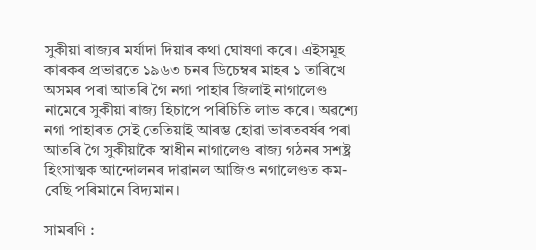সুকীয়া ৰাজ্যৰ মৰ্যাদা দিয়াৰ কথা ঘোষণা কৰে। এইসমূহ কাৰকৰ প্ৰভাৱতে ১৯৬৩ চনৰ ডিচেম্বৰ মাহৰ ১ তাৰিখে অসমৰ পৰা আতৰি গৈ নগা পাহাৰ জিলাই নাগালেণ্ড নামেৰে সুকীয়া ৰাজ্য হিচাপে পৰিচিতি লাভ কৰে। অৱশ্যে নগা পাহাৰত সেই তেতিয়াই আৰম্ভ হোৱা ভাৰতবৰ্ষৰ পৰা আতৰি গৈ সুকীয়াকৈ স্বাধীন নাগালেণ্ড ৰাজ্য গঠনৰ সশষ্ট্ৰ হিংসাত্মক আন্দোলনৰ দাৱানল আজিও নগালেণ্ডত কম-বেছি পৰিমানে বিদ্যমান।

সামৰণি :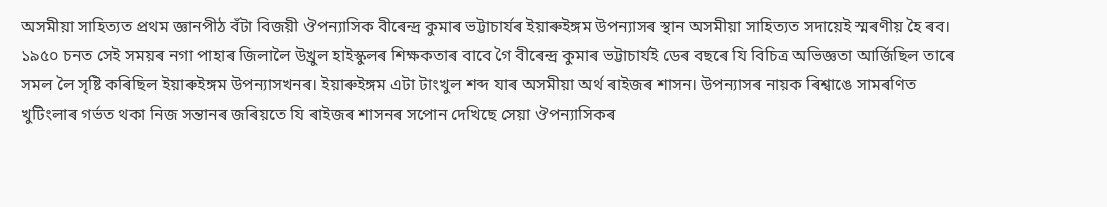অসমীয়া সাহিত্যত প্ৰথম জ্ঞানপীঠ বঁটা বিজয়ী ঔপন্যাসিক বীৰেন্দ্ৰ কুমাৰ ভট্টাচাৰ্যৰ ইয়াৰুইঙ্গম উপন্যাসৰ স্থান অসমীয়া সাহিত্যত সদায়েই স্মৰণীয় হৈ ৰব। ১৯৫০ চনত সেই সময়ৰ নগা পাহাৰ জিলালৈ উখ্ৰুল হাইস্কুলৰ শিক্ষকতাৰ বাবে গৈ বীৰেন্দ্ৰ কুমাৰ ভট্টাচাৰ্যই ডেৰ বছৰে যি বিচিত্ৰ অভিজ্ঞতা আৰ্জিছিল তাৰে সমল লৈ সৃষ্টি কৰিছিল ইয়াৰুইঙ্গম উপন্যাসখনৰ। ইয়াৰুইঙ্গম এটা টাংখুল শব্দ যাৰ অসমীয়া অৰ্থ ৰাইজৰ শাসন। উপন্যাসৰ নায়ক ৰিশ্বাঙে সামৰণিত খুটিংলাৰ গৰ্ভত থকা নিজ সন্তানৰ জৰিয়তে যি ৰাইজৰ শাসনৰ সপোন দেখিছে সেয়া ঔপন্যাসিকৰ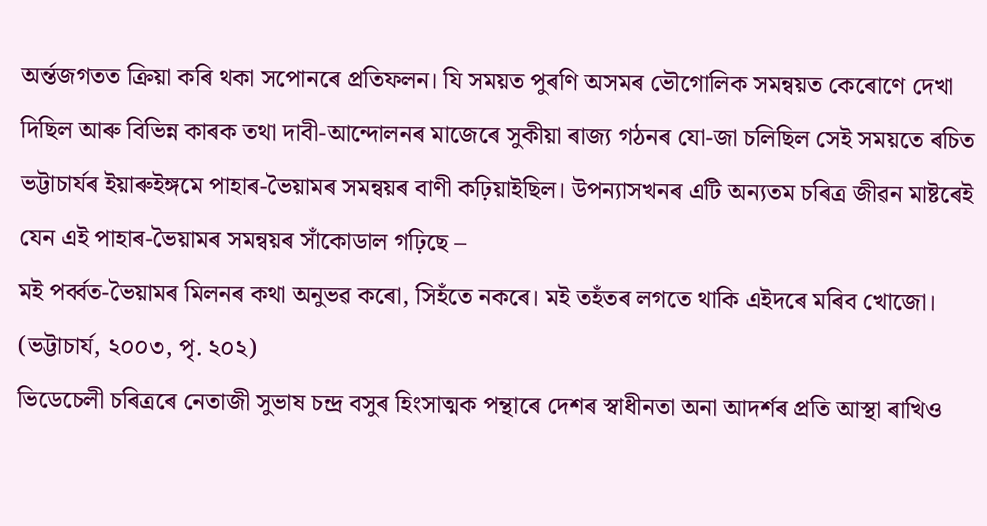অৰ্ন্তজগতত ক্ৰিয়া কৰি থকা সপোনৰে প্ৰতিফলন। যি সময়ত পুৰণি অসমৰ ভৌগোলিক সমন্বয়ত কেৰোণে দেখা দিছিল আৰু বিভিন্ন কাৰক তথা দাবী-আন্দোলনৰ মাজেৰে সুকীয়া ৰাজ্য গঠনৰ যো-জা চলিছিল সেই সময়তে ৰচিত ভট্টাচাৰ্যৰ ইয়াৰুইঙ্গমে পাহাৰ-ভৈয়ামৰ সমন্বয়ৰ বাণী কঢ়িয়াইছিল। উপন্যাসখনৰ এটি অন্যতম চৰিত্ৰ জীৱন মাষ্টৰেই যেন এই পাহাৰ-ভৈয়ামৰ সমন্বয়ৰ সাঁকোডাল গঢ়িছে –
মই পৰ্ব্বত-ভৈয়ামৰ মিলনৰ কথা অনুভৱ কৰো, সিহঁতে নকৰে। মই তহঁতৰ লগতে থাকি এইদৰে মৰিব খোজো। (ভট্টাচাৰ্য, ২০০৩, পৃ. ২০২)
ভিডেচেলী চৰিত্ৰৰে নেতাজী সুভাষ চন্দ্ৰ বসুৰ হিংসাত্মক পন্থাৰে দেশৰ স্বাধীনতা অনা আদৰ্শৰ প্ৰতি আস্থা ৰাখিও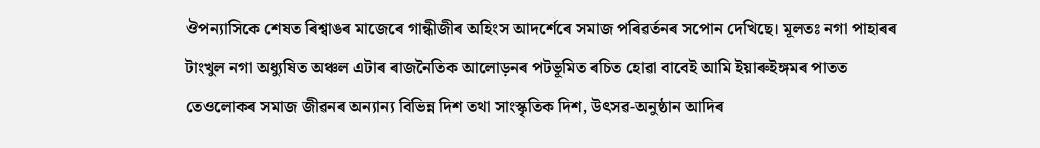ঔপন্যাসিকে শেষত ৰিশ্বাঙৰ মাজেৰে গান্ধীজীৰ অহিংস আদৰ্শেৰে সমাজ পৰিৱৰ্তনৰ সপোন দেখিছে। মূলতঃ নগা পাহাৰৰ টাংখুল নগা অধ্যুষিত অঞ্চল এটাৰ ৰাজনৈতিক আলোড়নৰ পটভূমিত ৰচিত হোৱা বাবেই আমি ইয়াৰুইঙ্গমৰ পাতত তেওলোকৰ সমাজ জীৱনৰ অন্যান্য বিভিন্ন দিশ তথা সাংস্কৃতিক দিশ, উৎসৱ-অনুষ্ঠান আদিৰ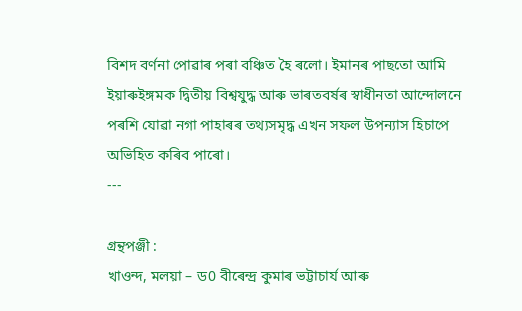বিশদ বৰ্ণনা পোৱাৰ পৰা বঞ্চিত হৈ ৰলো। ইমানৰ পাছতো আমি ইয়াৰুইঙ্গমক দ্বিতীয় বিশ্বযুদ্ধ আৰু ভাৰতবৰ্ষৰ স্বাধীনতা আন্দোলনে পৰশি যোৱা নগা পাহাৰৰ তথ্যসমৃদ্ধ এখন সফল উপন্যাস হিচাপে অভিহিত কৰিব পাৰো।
---

গ্ৰন্থপঞ্জী :
খাওন্দ, মলয়া – ড0 বীৰেন্দ্ৰ কুমাৰ ভট্টাচাৰ্য আৰু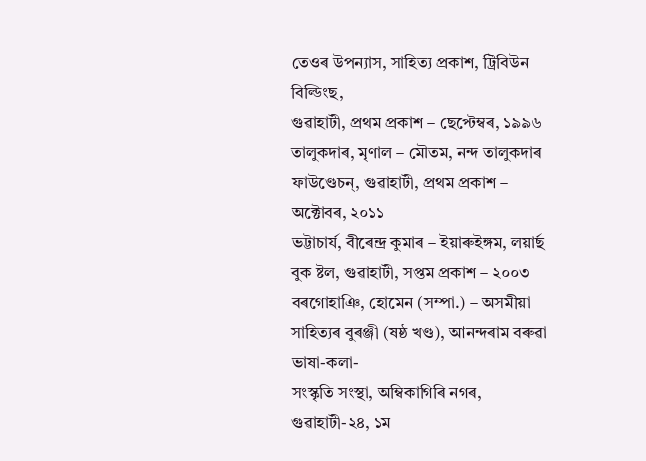তেওৰ উপন্যাস, সাহিত্য প্ৰকাশ, ট্ৰিবিউন বিল্ডিংছ,
গুৱাহাটী, প্ৰথম প্ৰকাশ – ছেপ্টেম্বৰ, ১৯৯৬
তালুকদাৰ, মৃণাল – মৌতম, নন্দ তালুকদাৰ ফাউণ্ডেচন্, গুৱাহাটী, প্ৰথম প্ৰকাশ – অক্টোবৰ, ২০১১
ভট্টাচাৰ্য, বীৰেন্দ্ৰ কুমাৰ – ইয়াৰুইঙ্গম, লয়াৰ্ছ বুক ষ্টল, গুৱাহাটী, সপ্তম প্ৰকাশ – ২০০৩
বৰগোহাঞি, হোমেন (সম্পা.) – অসমীয়া সাহিত্যৰ বুৰঞ্জী (ষষ্ঠ খণ্ড), আনন্দৰাম বৰুৱা ভাষা-কলা-
সংস্কৃতি সংস্থা, অম্বিকাগিৰি নগৰ, গুৱাহাটী-২৪, ১ম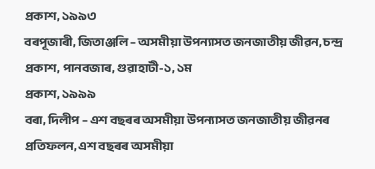প্ৰকাশ, ১৯৯৩
বৰপূজাৰী, জিতাঞ্জলি – অসমীয়া উপন্যাসত জনজাতীয় জীৱন, চন্দ্ৰ প্ৰকাশ, পানবজাৰ, গুৱাহাটী-১, ১ম
প্ৰকাশ, ১৯৯৯
বৰা, দিলীপ – এশ বছৰৰ অসমীয়া উপন্যাসত জনজাতীয় জীৱনৰ প্ৰতিফলন, এশ বছৰৰ অসমীয়া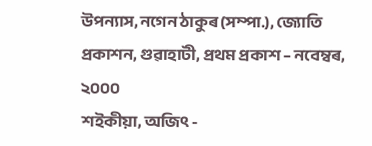উপন্যাস, নগেন ঠাকুৰ (সম্পা.), জ্যোতি প্ৰকাশন, গুৱাহাটী, প্ৰথম প্ৰকাশ – নবেম্বৰ, ২০০০
শইকীয়া, অজিৎ -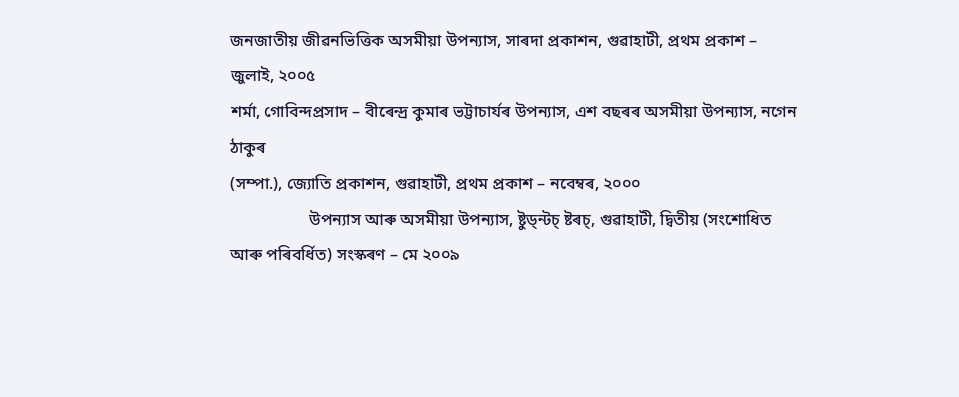জনজাতীয় জীৱনভিত্তিক অসমীয়া উপন্যাস, সাৰদা প্ৰকাশন, গুৱাহাটী, প্ৰথম প্ৰকাশ –
জুলাই, ২০০৫
শৰ্মা, গোবিন্দপ্ৰসাদ – বীৰেন্দ্ৰ কুমাৰ ভট্টাচাৰ্যৰ উপন্যাস, এশ বছৰৰ অসমীয়া উপন্যাস, নগেন ঠাকুৰ
(সম্পা.), জ্যোতি প্ৰকাশন, গুৱাহাটী, প্ৰথম প্ৰকাশ – নবেম্বৰ, ২০০০
                   উপন্যাস আৰু অসমীয়া উপন্যাস, ষ্টুড্ন্টচ্ ষ্টৰচ্, গুৱাহাটী, দ্বিতীয় (সংশোধিত
আৰু পৰিবৰ্ধিত) সংস্কৰণ – মে ২০০৯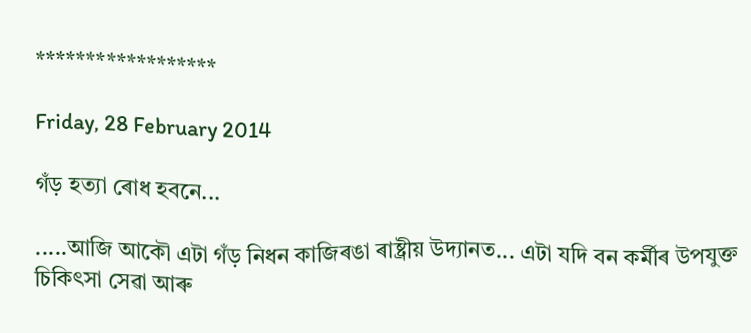******************

Friday, 28 February 2014

গঁড় হত্যা ৰোধ হবনে...

.....আজি আকৌ এটা গঁড় নিধন কাজিৰঙা ৰাষ্ট্ৰীয় উদ্যানত... এটা যদি বন কৰ্মীৰ উপযুক্ত চিকিৎসা সেৱা আৰু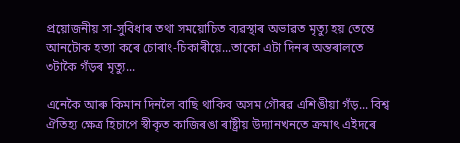প্ৰয়োজনীয় সা-সুবিধাৰ তথা সময়োচিত ব্যৱস্থাৰ অভাৱত মৃত্যু হয় তেম্তে আনটোক হত্যা কৰে চোৰাং-চিকাৰীয়ে...তাকো এটা দিনৰ অন্তৰালতে ৩টাকৈ গঁড়ৰ মৃত্যু...

এনেকৈ আৰু কিমান দিনলৈ বাছি থাকিব অসম গৌৰৱ এশিঙীয়া গঁড়... বিশ্ব ঐতিহ্য ক্ষেত্ৰ হিচাপে স্বীকৃত কাজিৰঙা ৰাষ্ট্ৰীয় উদ্যানখনতে ক্ৰমাৎ এইদৰে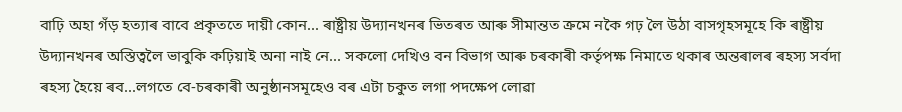বাঢ়ি অহা গঁড় হত্যাৰ বাবে প্ৰকৃততে দায়ী কোন... ৰাষ্ট্ৰীয় উদ্যানখনৰ ভিতৰত আৰু সীমান্তত ক্ৰমে নকৈ গঢ় লৈ উঠা বাসগৃহসমূহে কি ৰাষ্ট্ৰীয় উদ্যানখনৰ অস্তিত্বলৈ ভাবুকি কঢ়িয়াই অনা নাই নে... সকলো দেখিও বন বিভাগ আৰু চৰকাৰী কৰ্তৃপক্ষ নিমাতে থকাৰ অন্তৰালৰ ৰহস্য সৰ্বদা ৰহস্য হৈয়ে ৰব...লগতে বে-চৰকাৰী অনুষ্ঠানসমূহেও বৰ এটা চকুত লগা পদক্ষেপ লোৱা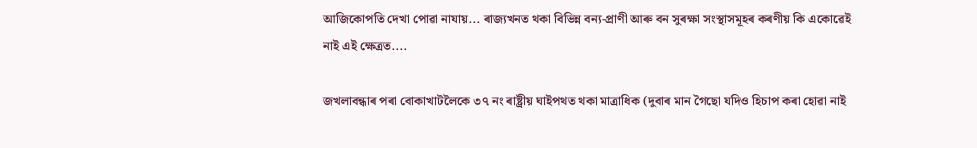আজিকোপতি দেখা পোৱা নাযায়... ৰাজ্যখনত থকা বিভিন্ন বন্য-প্ৰাণী আৰু বন সুৰক্ষা সংস্থাসমূহৰ কৰণীয় কি একোৱেই নাই এই ক্ষেত্ৰত....

জখলাবন্ধাৰ পৰা বোকাখাটলৈকে ৩৭ নং ৰাষ্ট্ৰীয় ঘাইপথত থকা মাত্ৰাধিক (দুবাৰ মান গৈছো যদিও হিচাপ কৰা হোৱা নাই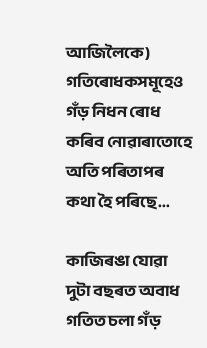আজিলৈকে) গতিৰোধকসমূহেও গঁড় নিধন ৰোধ কৰিব নোৱাৰাতোহে অতি পৰিতাপৰ কথা হৈ পৰিছে...

কাজিৰঙা যোৱা দুটা বছৰত অবাধ গতিত চলা গঁড়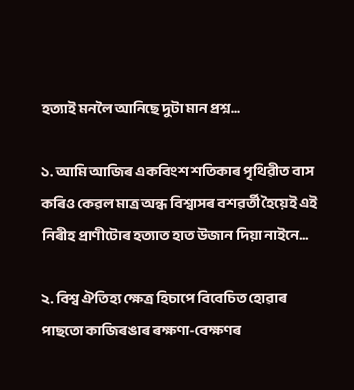হত্যাই মনলৈ আনিছে দুটা মান প্ৰশ্ন...

১. আমি আজিৰ একবিংশ শতিকাৰ পৃথিৱীত বাস কৰিও কেৱল মাত্ৰ অন্ধ বিশ্বাসৰ বশৱৰ্তী হৈয়েই এই নিৰীহ প্ৰাণীটোৰ হত্যাত হাত উজান দিয়া নাইনে...

২. বিশ্ব ঐতিহ্য ক্ষেত্ৰ হিচাপে বিবেচিত হোৱাৰ পাছতো কাজিৰঙাৰ ৰক্ষণা-বেক্ষণৰ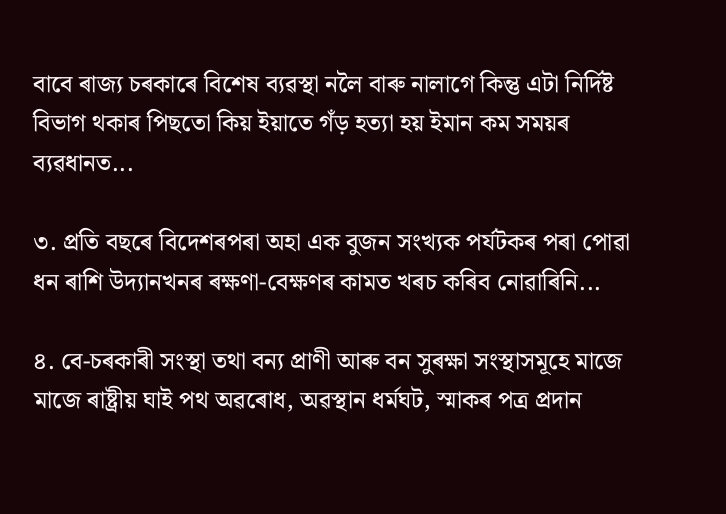বাবে ৰাজ্য চৰকাৰে বিশেষ ব্যৱস্থা নলৈ বাৰু নালাগে কিন্তু এটা নিৰ্দিষ্ট বিভাগ থকাৰ পিছতো কিয় ইয়াতে গঁড় হত্যা হয় ইমান কম সময়ৰ ব্যৱধানত...

৩. প্ৰতি বছৰে বিদেশৰপৰা অহা এক বুজন সংখ্যক পৰ্যটকৰ পৰা পোৱা ধন ৰাশি উদ্যানখনৰ ৰক্ষণা-বেক্ষণৰ কামত খৰচ কৰিব নোৱাৰিনি...

৪. বে-চৰকাৰী সংস্থা তথা বন্য প্ৰাণী আৰু বন সুৰক্ষা সংস্থাসমূহে মাজে মাজে ৰাষ্ট্ৰীয় ঘাই পথ অৱৰোধ, অৱস্থান ধৰ্মঘট, স্মাকৰ পত্ৰ প্ৰদান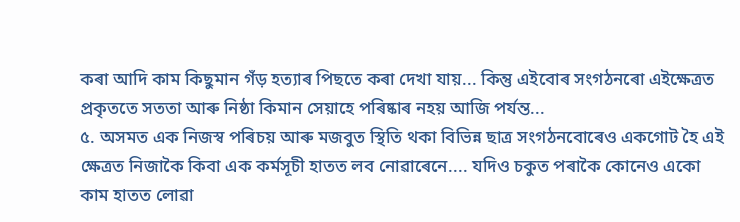কৰা আদি কাম কিছুমান গঁড় হত্যাৰ পিছতে কৰা দেখা যায়... কিন্তু এইবোৰ সংগঠনৰো এইক্ষেত্ৰত প্ৰকৃততে সততা আৰু নিষ্ঠা কিমান সেয়াহে পৰিষ্কাৰ নহয় আজি পৰ্যন্ত...
৫. অসমত এক নিজস্ব পৰিচয় আৰু মজবুত স্থিতি থকা বিভিন্ন ছাত্ৰ সংগঠনবোৰেও একগোট হৈ এই ক্ষেত্ৰত নিজাকৈ কিবা এক কৰ্মসূচী হাতত লব নোৱাৰেনে.... যদিও চকুত পৰাকৈ কোনেও একো কাম হাতত লোৱা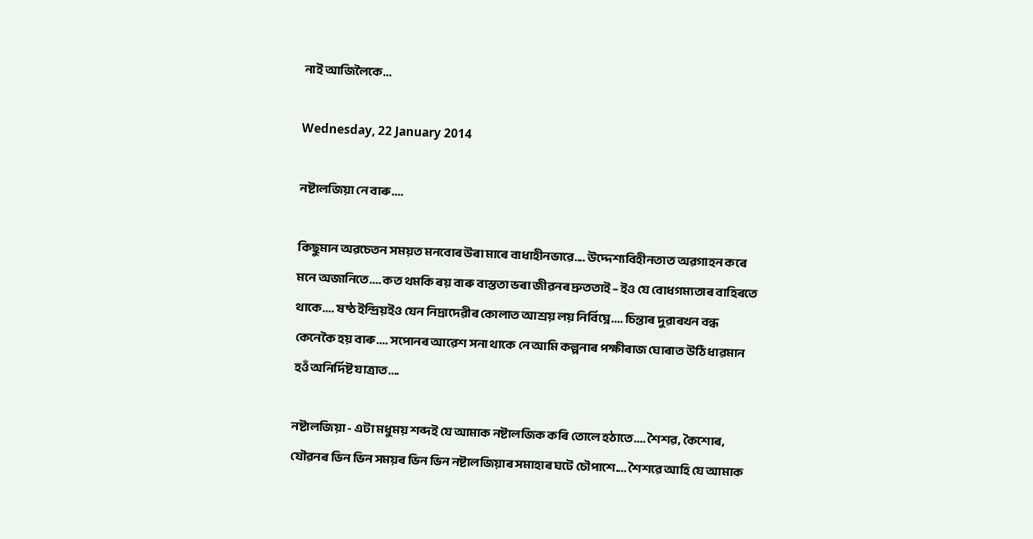নাই আজিলৈকে...

Wednesday, 22 January 2014

নষ্টালজিয়া নে বাৰু....

কিছুমান অৱচেতন সময়ত মনবোৰ উৰা মাৰে বাধাহীনভাৱে.... উদ্দেশ্যবিহীনতাত অৱগাহন কৰে মনে অজানিতে.... কত থমকি ৰয় বাৰু ব্যস্ততা ভৰা জীৱনৰ দ্ৰুততাই – ইও যে বোধগম্যতাৰ বাহিৰতে থাকে.... ষষ্ঠ ইন্দ্ৰিয়ইও যেন নিদ্ৰাদেৱীৰ কোলাত আশ্ৰয় লয় নিৰ্বিঘ্নে.... চিন্তাৰ দুৱাৰখন বন্ধ কেনেকৈ হয় বাৰু.... সপোনৰ আৱেশ সনা থাকে নে আমি কল্পনাৰ পক্ষীৰাজ ঘোৰাত উঠি ধাৱমান হওঁ অনিৰ্দিষ্ট যাত্ৰাত....

নষ্টালজিয়া - এটা মধুময় শব্দই যে আমাক নষ্টালজিক কৰি তোলে হঠাতে.... শৈশৱ, কৈশোৰ, যৌৱনৰ ভিন ভিন সময়ৰ ভিন ভিন নষ্টালজিয়াৰ সমাহাৰ ঘটে চৌপাশে.... শৈশৱে আহি যে আমাক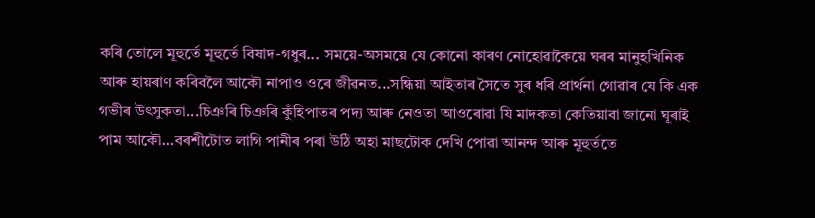কৰি তোলে মূহুৰ্তে মূহুৰ্তে বিষাদ-গধুৰ... সময়ে-অসময়ে যে কোনো কাৰণ নোহোৱাকৈয়ে ঘৰৰ মানুহখিনিক আৰু হায়ৰাণ কৰিবলৈ আকৌ নাপাও ওৰে জীৱনত...সন্ধিয়া আইতাৰ সৈতে সুৰ ধৰি প্ৰাৰ্থনা গোৱাৰ যে কি এক গভীৰ উৎসুকতা...চিঞৰি চিঞৰি কুঁহিপাতৰ পদ্য আৰু নেওতা আওৰোৱা যি মাদকতা কেতিয়াবা জানো ঘূৰাই পাম আকৌ...বৰশীটোত লাগি পানীৰ পৰা উঠি অহা মাছটোক দেখি পোৱা আনন্দ আৰু মূহুৰ্ততে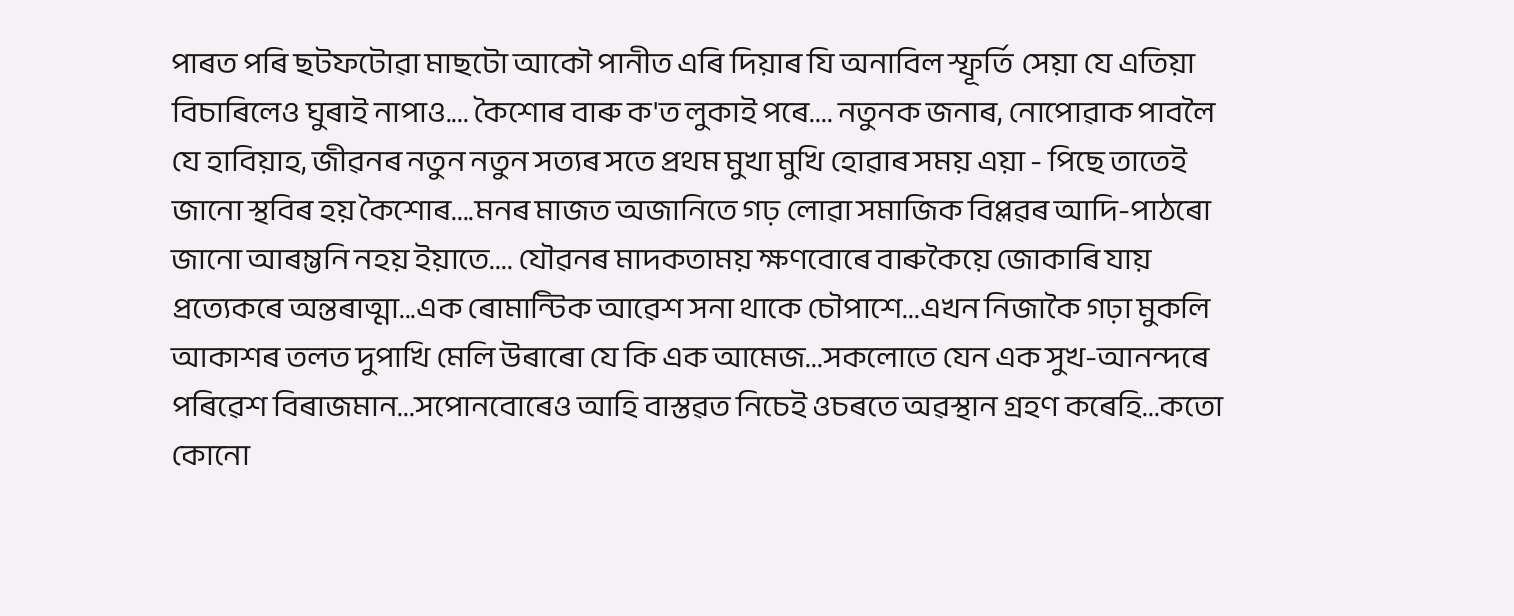পাৰত পৰি ছটফটোৱা মাছটো আকৌ পানীত এৰি দিয়াৰ যি অনাবিল স্ফূৰ্তি সেয়া যে এতিয়া বিচাৰিলেও ঘুৰাই নাপাও.... কৈশোৰ বাৰু ক'ত লুকাই পৰে.... নতুনক জনাৰ, নোপোৱাক পাবলৈ যে হাবিয়াহ, জীৱনৰ নতুন নতুন সত্যৰ সতে প্ৰথম মুখা মুখি হোৱাৰ সময় এয়া - পিছে তাতেই জানো স্থবিৰ হয় কৈশোৰ....মনৰ মাজত অজানিতে গঢ় লোৱা সমাজিক বিপ্লৱৰ আদি-পাঠৰো জানো আৰম্ভনি নহয় ইয়াতে.... যৌৱনৰ মাদকতাময় ক্ষণবোৰে বাৰুকৈয়ে জোকাৰি যায় প্ৰত্যেকৰে অন্তৰাত্মা...এক ৰোমান্টিক আৱেশ সনা থাকে চৌপাশে...এখন নিজাকৈ গঢ়া মুকলি আকাশৰ তলত দুপাখি মেলি উৰাৰো যে কি এক আমেজ...সকলোতে যেন এক সুখ-আনন্দৰে পৰিৱেশ বিৰাজমান...সপোনবোৰেও আহি বাস্তৱত নিচেই ওচৰতে অৱস্থান গ্ৰহণ কৰেহি...কতো কোনো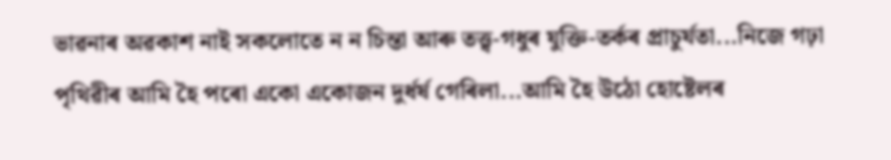ভাৱনাৰ অৱকাশ নাই সকলোতে ন ন চিন্তা আৰু তত্ত্ব-গধুৰ যুক্তি-তৰ্কৰ প্ৰাচুৰ্যতা...নিজে গঢ়া পৃথিৱীৰ আমি হৈ পৰো একো একোজন দুৰ্ধৰ্ষ গেৰিলা...আমি হৈ উঠো হোষ্টেলৰ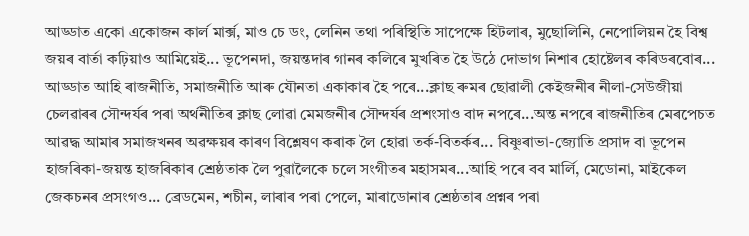আড্ডাত একো একোজন কাৰ্ল মাৰ্ক্স, মাও চে ডং, লেনিন তথা পৰিস্থিতি সাপেক্ষে হিটলাৰ, মুছোলিনি, নেপোলিয়ন হৈ বিশ্ব জয়ৰ বাৰ্তা কঢ়িয়াও আমিয়েই... ভূপেনদা, জয়ন্তদাৰ গানৰ কলিৰে মুখৰিত হৈ উঠে দোভাগ নিশাৰ হোষ্টেলৰ কৰিডৰবোৰ... আড্ডাত আহি ৰাজনীতি, সমাজনীতি আৰু যৌনতা একাকাৰ হৈ পৰে...ক্লাছ ৰুমৰ ছোৱালী কেইজনীৰ নীলা-সেউজীয়া চেলৱাৰৰ সৌন্দৰ্যৰ পৰা অৰ্থনীতিৰ ক্লাছ লোৱা মেমজনীৰ সৌন্দৰ্যৰ প্ৰশংসাও বাদ নপৰে...অন্ত নপৰে ৰাজনীতিৰ মেৰপেচত আৱদ্ধ আমাৰ সমাজখনৰ অৱক্ষয়ৰ কাৰণ বিশ্লেষণ কৰাক লৈ হোৱা তৰ্ক-বিতৰ্কৰ... বিষ্ণুৰাভা-জ্যোতি প্ৰসাদ বা ভূপেন হাজৰিকা-জয়ন্ত হাজৰিকাৰ শ্ৰেষ্ঠতাক লৈ পুৱালৈকে চলে সংগীতৰ মহাসমৰ...আহি পৰে বব মাৰ্লি, মেডোনা, মাইকেল জেকচনৰ প্ৰসংগও... ব্ৰেডমেন, শচীন, লাৰাৰ পৰা পেলে, মাৰাডোনাৰ শ্ৰেষ্ঠতাৰ প্ৰশ্নৰ পৰা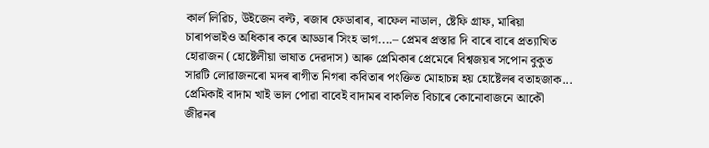কাৰ্ল লিৱিচ, উইজেন বল্ট, ৰজাৰ ফেডাৰাৰ, ৰাফেল নাডাল, ষ্টেফি গ্ৰাফ, মাৰিয়া চাৰাপভাইও অধিকাৰ কৰে আড্ডাৰ সিংহ ভাগ....– প্ৰেমৰ প্ৰস্তাৱ দি বাৰে বাৰে প্ৰত্যাখিত হোৱাজন (হোষ্টেলীয়া ভাষাত দেৱদাস) আৰু প্ৰেমিকাৰ প্ৰেমেৰে বিশ্বজয়ৰ সপোন বুকুত সাৱটি লোৱাজনৰো মদৰ ৰাগীত নিগৰা কবিতাৰ পংক্তিত মোহাচন্ন হয় হোষ্টেলৰ বতাহজাক... প্ৰেমিকাই বাদাম খাই ভাল পোৱা বাবেই বাদামৰ বাকলিত বিচাৰে কোনোবাজনে আকৌ জীৱনৰ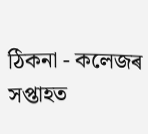ঠিকনা - কলেজৰ সপ্তাহত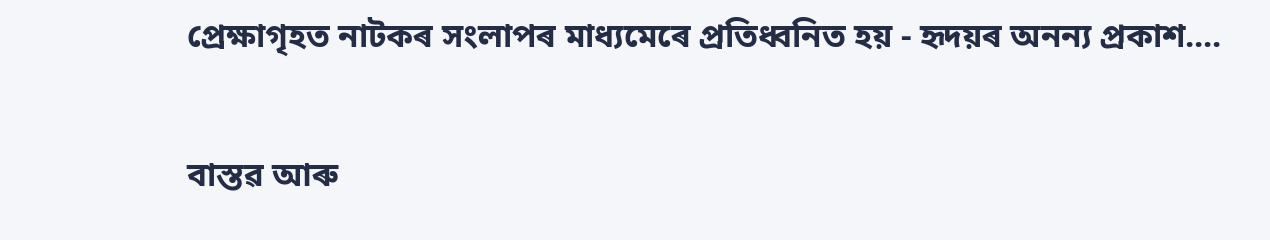প্ৰেক্ষাগৃহত নাটকৰ সংলাপৰ মাধ্যমেৰে প্ৰতিধ্বনিত হয় - হৃদয়ৰ অনন্য প্ৰকাশ....

বাস্তৱ আৰু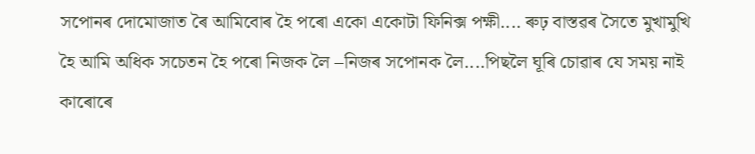সপোনৰ দোমোজাত ৰৈ আমিবোৰ হৈ পৰো একো একোটা ফিনিক্স পক্ষী.... ৰুঢ় বাস্তৱৰ সৈতে মুখামুখি হৈ আমি অধিক সচেতন হৈ পৰো নিজক লৈ –নিজৰ সপোনক লৈ....পিছলৈ ঘূৰি চোৱাৰ যে সময় নাই কাৰোৰে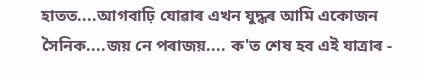হাতত....আগবাঢ়ি যোৱাৰ এখন যুদ্ধৰ আমি একোজন সৈনিক....জয় নে পৰাজয়.... ক'ত শেষ হব এই যাত্ৰাৰ -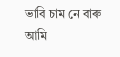ভাবি চাম নে বাৰু আমি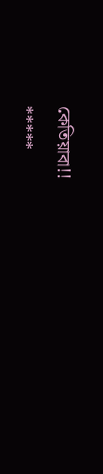কেতিয়াবা!!

*****